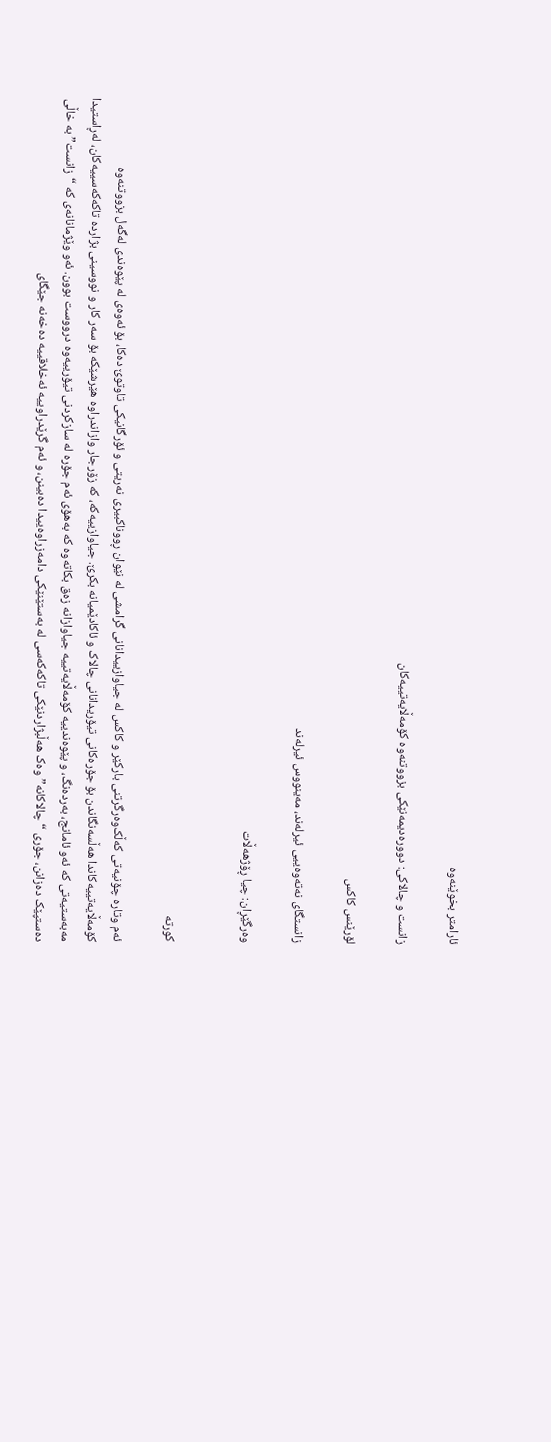ئارامتر بخوێنەوە

زانست و چالاکی: دوورەدیمەنێکی بزووتنەوە کۆمەڵایەتییەکان

لۆرێنس کاکس

زانستگای نەتەوەییی ئیرلەند، مەینووس ئیرلەند

وەرگێڕان: چیا ڕۆژهەڵات


کورتە

ئەم وتارە چۆنیەتی کەڵک‌وەرگرتنی بارکێر و کاکس لە جیاوازییدانانی گرامشی لە نێوان ڕووناکبیری نەریتی و ئۆرگانیکی تاوتوێ دەکا، بۆ ئەوەی لە پێوەندی لەگەل بزووتنەوە کۆمەڵایەتییەکاندا هەڵسەنگاندن بۆ جۆرەکانی تیۆریدانانی چالاک و ئاکادێمیانە بکرێ. جیاوازییەکە، کە زۆرجار وازاندراوە هێرشێکە بۆ سەر کار و نووسینی بژاردە تاکەکەسییەکان، لەڕاستیدا مەبەستیەتی کە ئەو ئامانج، بەردەنگ، و پێوەندییە کۆمەڵایەتییە جیاوازانە زەق بکاتەوە کە بەهۆی ئەم جۆرە لە سازکردنی تیۆرییەوە درووست بوون. ئەو وێژمانانەی کە “زانست” بە خاڵی دەستپێک دەزانن، جۆری “چالاکانە” وەک هەڵبژاردنێکی تاکەکەسی لە بەستێنێکی دامەزراوەییدا دەبینن، و ئەم گرێدراوییە ئەخلاقییە دەخەنە جێگای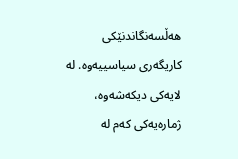هەڵسەنگاندنێکی کاریگەری سیاسییەوە. لە لایەکی دیکەشەوە، ژمارەیەکی کەم لە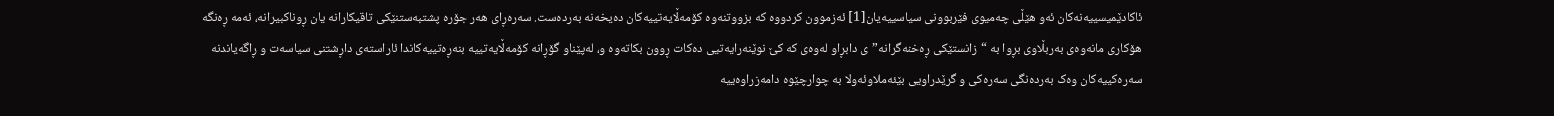ئاکادێمیسییەنەکان ئەو هێڵی چەمیوی فێربوونی سیاسییەیان[1] ئەزموون کردووە کە بزووتنەوە کۆمەڵایەتییەکان دەیخەنە بەردەست. سەرەڕای هەر جۆرە پشتبەستنێکی تاقیکارانە یان ڕوناکبیرانە، ئەمە ڕەنگە هۆکاری مانەوەی بەربڵاوی بڕوا بە “زانستێکی ڕەخنەگرانە”ی دابڕاو لەوەی کە کێ نوێنەرایەتیی دەکات ڕوون بکاتەوە و، لەپێناو گۆڕانە کۆمەڵایەتییە بنەڕەتییەکاندا ئاراستەی داڕشتنی سیاسەت و ڕاگەیاندنە سەرەکییەکان وەک بەردەنگی سەرەکی و گرێدراویی بێئەملاوئەولا بە چوارچێوە دامەزراوەییە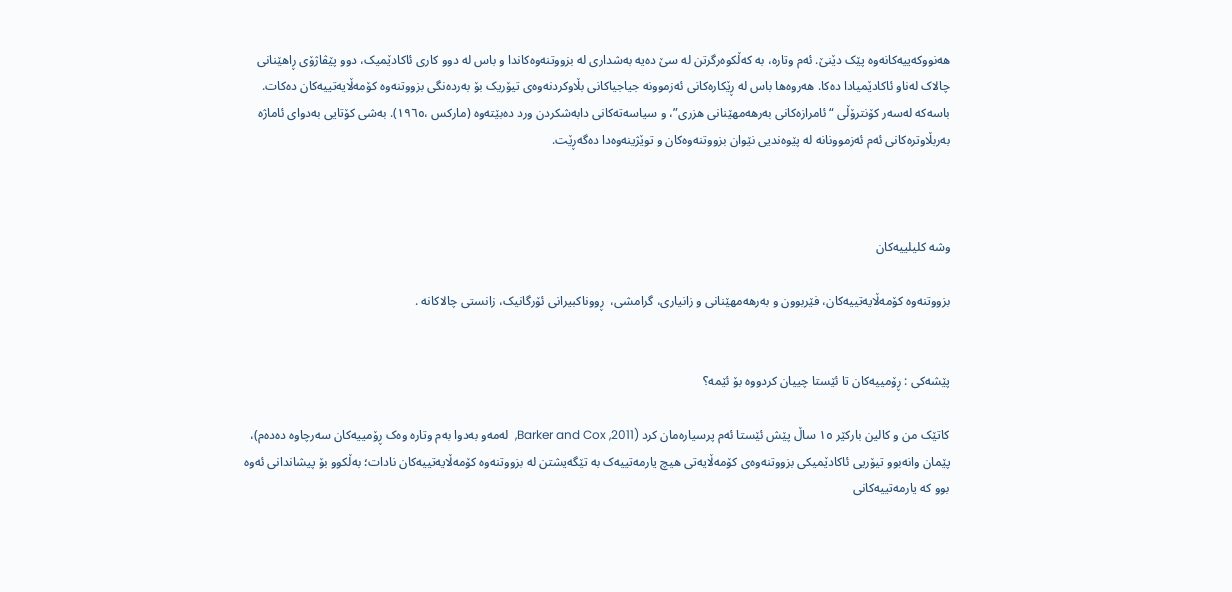هەنووکەییەکانەوە پێک دێنێ. ئەم وتارە، بە کەڵکوەرگرتن لە سێ دەیە بەشداری لە بزووتنەوەکاندا و باس لە دوو کاری ئاکادێمیک، دوو پێڤاژۆی ڕاهێنانی چالاک لەناو ئاکادێمیادا دەکا. هەروەها باس لە ڕێکارەکانی ئەزموونە جیاجیاکانی بڵاوکردنەوەی تیۆریک بۆ بەردەنگی بزووتنەوە کۆمەڵایەتییەکان دەکات. باسەکە لەسەر کۆنترۆڵی “ئامرازەکانی بەرهەمهێنانی هزری”، و سیاسەتەکانی دابەشکردن ورد دەبێتەوە (مارکس ،١٩٦٥). بەشی کۆتایی بەدوای ئاماژە بەربڵاوترەکانی ئەم ئەزموونانە لە پێوەندیی نێوان بزووتنەوەکان و توێژینەوەدا دەگەڕێت.



وشە کلیلییەکان

بزووتنەوە کۆمەڵایەتییەکان، فێربوون و بەرهەمهێنانی و زانیاری، گرامشی،  ڕووناکبیرانی ئۆرگانیک، زانستی چالاکانە .


پێشەکی : ڕۆمییەکان تا ئێستا چییان کردووە بۆ ئێمە؟

کاتێک من و کالین بارکێر ١٥ ساڵ پێش ئێستا ئەم پرسیارەمان کرد (Barker and Cox ,2011,  لەمەو بەدوا بەم وتارە وەک ڕۆمییەکان سەرچاوە دەدەم)، پێمان وانەبوو تیۆریی ئاکادێمیکی بزووتنەوەی کۆمەڵایەتی هیچ یارمەتییەک بە تێگەیشتن لە بزووتنەوە کۆمەڵایەتییەکان نادات؛ بەڵکوو بۆ پیشاندانی ئەوە بوو کە یارمەتییەکانی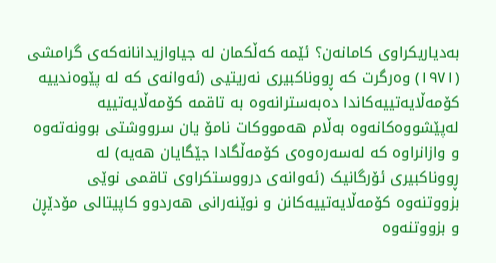بەدیاریکراوی کامانەن؟ ئێمە کەڵکمان لە جیاوازیدانانەکەی گرامشی (١٩٧١) وەرگرت کە ڕووناکبیری نەریتیی (ئەوانەی کە لە پێوەندییە کۆمەڵایەتییەکاندا دەبەسترانەوە بە تاقمە کۆمەڵایەتییە لەپێشووەکانەوە بەڵام هەمووکات نامۆ یان سرووشتی بوونەتەوە و وازانراوە کە لەسەرەوەی کۆمەڵگادا جێگایان هەیە) لە ڕووناکبیری ئۆرگانیک (ئەوانەی درووستکراوی تاقمی نوێی بزووتنەوە کۆمەڵایەتییەکانن و نوێنەرانی هەردوو کاپیتالی مۆدێڕن و بزووتنەوە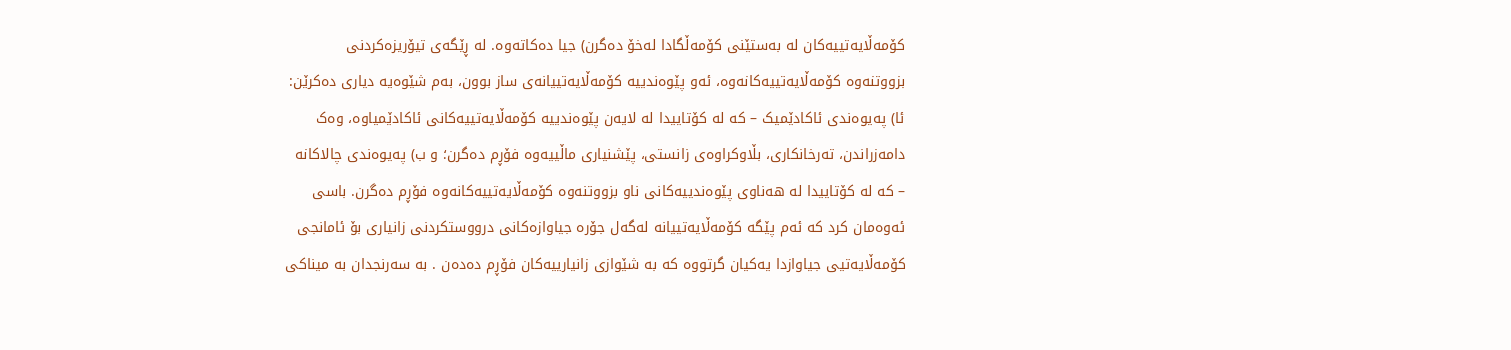کۆمەڵایەتییەکان لە بەستێنی کۆمەڵگادا لەخۆ دەگرن) جیا دەکاتەوە. لە ڕێگەی تیۆریزەکردنی بزووتنەوە کۆمەڵایەتییەکانەوە، ئەو پێوەندییە کۆمەڵایەتییانەی ساز بوون، بەم شێوەیە دیاری دەکرێن: ئا) پەیوەندی ئاکادێمیک – کە لە کۆتاییدا لە لایەن پێوەندییە کۆمەڵایەتییەکانی ئاکادێمیاوە، وەک دامەزراندن، تەرخانکاری، بڵاوکراوەی زانستی، پێشنیاری ماڵییەوە فۆڕم دەگرن؛ و ب) پەیوەندی چالاکانە  – کە لە کۆتاییدا لە هەناوی پێوەندییەکانی ناو بزووتنەوە کۆمەڵایەتییەکانەوە فۆڕم دەگرن. باسی ئەوەمان کرد کە ئەم پێگە کۆمەڵایەتییانە لەگەل جۆرە جیاوازەکانی درووستکردنی زانیاری بۆ ئامانجی کۆمەڵایەتیی جیاوازدا یەکیان گرتووە کە بە شێوازی زانیارییەکان فۆڕم دەدەن . بە سەرنجدان بە میناکی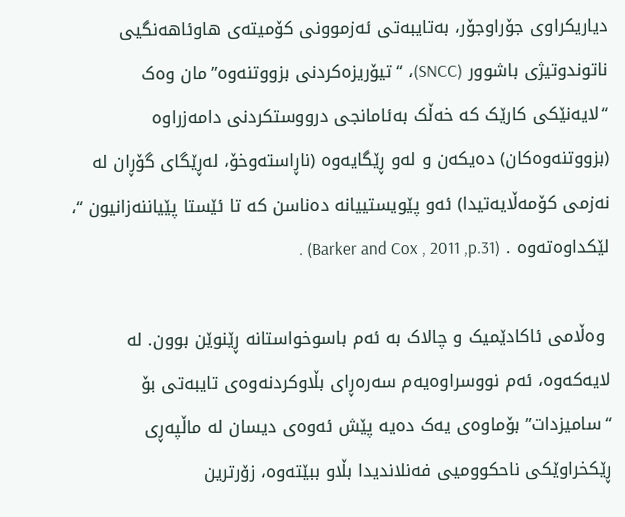دیاریکراوی جۆراوجۆر، بەتایبەتی ئەزموونی کۆمیتەی هاوئاهەنگیی ناتوندوتیژی باشوور (SNCC)، “تیۆریزەکردنی بزووتنەوە”مان وەک “لایەنێکی کارێک کە خەڵک بەئامانجی درووستکردنی دامەزراوە (بزووتنەوەکان) دەیکەن و لەو ڕێگایەوە (ناڕاستەوخۆ، لەڕێگای گۆڕان لە نەزمی کۆمەڵایەتیدا) ئەو پێویستییانە دەناسن کە تا ئێستا پێیاننەزانیون “، لێكداوەتەوە . (Barker and Cox , 2011 ,p.31) .

 وەڵامی ئاکادێمیک و چالاک بە ئەم باسوخواستانە ڕێنوێن بوون. لە لایەکەوە، ئەم نووسراوەیەم سەرەڕای بڵاوکردنەوەی تایبەتی بۆ “سامیزدات” بۆماوەی یەک دەیە پێش ئەوەی دیسان لە ماڵپەڕی ڕێکخراوێکی ناحکوومیی فەنلاندیدا بڵاو ببێتەوە، زۆرترین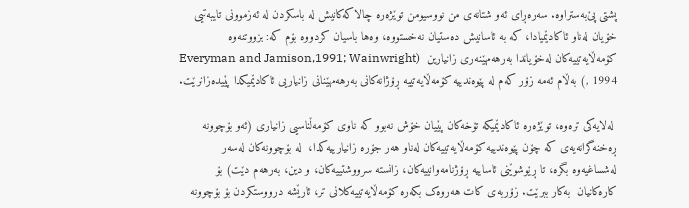پشتی پێ‌بەستراوە. سەرەڕای ئەو شتانەی من نووسیومن توێژەرە چالاکەکانیش لە باسکردن لە ئەزموونی تایبەتیی خۆیان لەناو ئاکادێمیادا، کە بە ئاسانیش دەستیان نەخستووە، وەها باسیان کردووە بۆم کە: بزووتنەوە کۆمەڵایەتییەکان لەخۆیاندا بەرهەمهێنەری زانیارین  (Everyman and Jamison,1991; Wainwright , 1994) بەڵام ئەمە زۆر کەم لە پێوەندییە کۆمەڵایەتییە ڕۆژانەکانی بەرهەمهێنانی زانیاریی ئاکادێمیکدا پێیدەزانرێت.

 لەلایەکی ترەوە، توێژەرە ئاکادێمیکە تۆخەکان پێیان خۆش نەبوو کە ناوی کۆمەڵناسیی زانیاری (ئەو بۆچوونە ڕەخنەگرانەیەی کە چۆن پێوەندییە کۆمەڵایەتییەکان لەناو هەر جۆرە زانیارییەکدا،  لە بۆچوونەکان لەسەر لەشساغیەوە بگرە، تا ڕێوشوێنی ئاساییە ڕۆژنامەوانییەکان، زانستە سرووشتییەکان، و دین، بەرهەم دێت) بۆ کارەکانیان  بەکار ببرێت. زۆربەی کات هەروەک بکەرە کۆمەڵایەتییەکلانی تر، ئارێشە درووستکردن بۆ بۆچوونە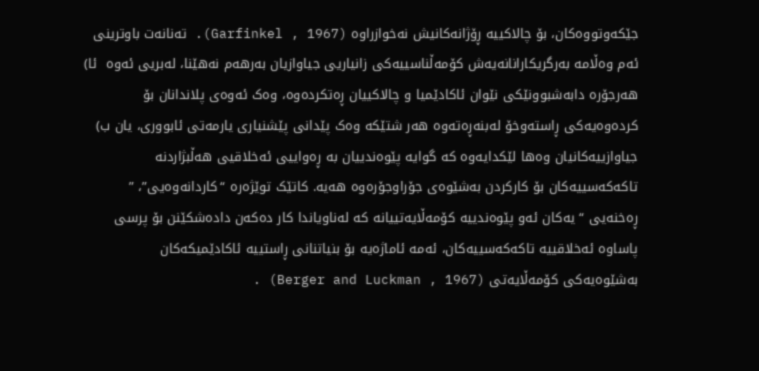جێکەوتووەکان، بۆ چالاکییە ڕۆژانەکانیش نەخوازراوە (Garfinkel , 1967). تەنانەت باوترینی ئەم وەڵامە بەرگریکارانانەیەش کۆمەڵناسییەکی زانیاریی جیاوازیان بەرهەم نەهێنا، لەبریی ئەوە  ئا) هەرجۆرە دابەشبوونێکی نێوان ئاکادێمیا و چالاکییان ڕەتکردەوە، وەک ئەوەی پلاندانان بۆ کردەوەیەکی ڕاستەوخۆ لەبنەڕەتەوە هەر شتێکە وەک پێدانی پێشنیاری یارمەتی ئابووری، یان ب) جیاوازییەکانیان وەها لێکدایەوە کە گوایە پێوەندییان بە ڕەواییی ئەخلاقیی هەڵبژاردنە تاکەکەسییەکان بۆ کارکردن بەشێوەی جۆراوجۆرەوە هەیە. کاتێک توێژەرە “کاردانەوەیی”، ” ڕەخنەیی “یەکان ئەو پێوەندییە کۆمەڵایەتییانە کە لەناویاندا کار دەکەن دادەشکێنن بۆ پرسی پاساوە ئەخلاقییە تاکەکەسییەکان، ئەمە ئاماژەیە بۆ بنیاتنانی ڕاستییە ئاکادێمیکەکان بەشێوەیەکی کۆمەڵایەتی (Berger and Luckman , 1967) .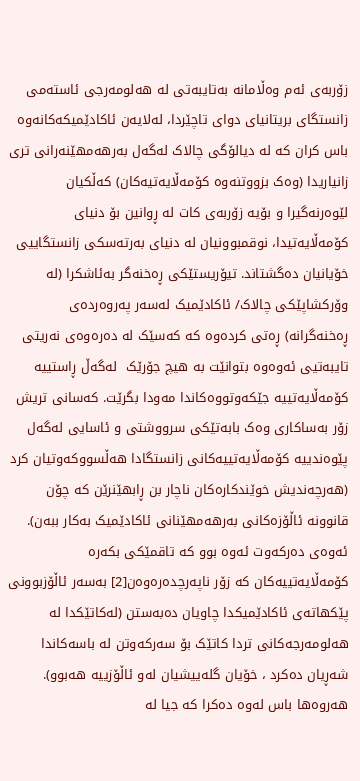زۆربەی ئەم وەڵامانە بەتایبەتی لە هەلومەرجی ئاستەمی زانستگای بریتانیای دوای تاچێردا، لەلایەن ئاکادێمیکەکانەوە باس کران کە لە دیالۆگی چالاک لەگەل بەرهەمهێنەرانی تری زانیاریدا (وەک بزووتنەوە کۆمەڵایەتیەکان) کەڵکیان لێوەرنەگیرا و بۆیە زۆربەی کات لە ڕوانین بۆ دنیای کۆمەڵایەتیدا، نوقمبوونیان لە دنیای بەرتەسکی زانستگاییی خۆیانیان دەگشتاند. تیۆریستێکی ڕەخنەگر بەئاشکرا (لە وۆرکشاپێکی چالاک/ ئاکادێمیک لەسەر پەروەردەی ڕەخنەگرانە) ڕەتی کردەوە کە کەسێک لە دەرەوەی نەریتی تایبەتیی ئەوەوە بتوانێت بە هیچ جۆرێک  لەگەڵ ڕاستییە کۆمەڵایەتییە جێکەوتووەکاندا مەودا بگرێت. کەسانی تریش زۆر بەساکاری وەک بابەتێکی سرووشتی و ئاسایی لەگەل پێوەندییە کۆمەڵایەتییەکانی زانستگادا هەڵسووکەوتیان کرد (هەرچەندیش خوێندکارەکان ناچار بن ڕابهێنرێن کە چۆن قانوونە ئاڵۆزەکانی بەرهەمهێنانی ئاکادێمیک بەکار ببەن). ئەوەی دەرکەوت ئەوە بوو کە تاقمێکی بکەرە کۆمەڵایەتییەکان کە زۆر ناپەرچدەرەوەن[2] بەسەر ئاڵۆزبوونی پێکهاتەی ئاکادێمیکدا چاویان دەبەستن (لەکاتێکدا لە هەلومەرجەکانی تردا کاتێک بۆ سەرکەوتن لە باسەکاندا شەڕیان دەکرد ، خۆیان گلەییشیان لەو ئاڵۆزییە هەبوو). هەروەها باس لەوە دەکرا کە جیا لە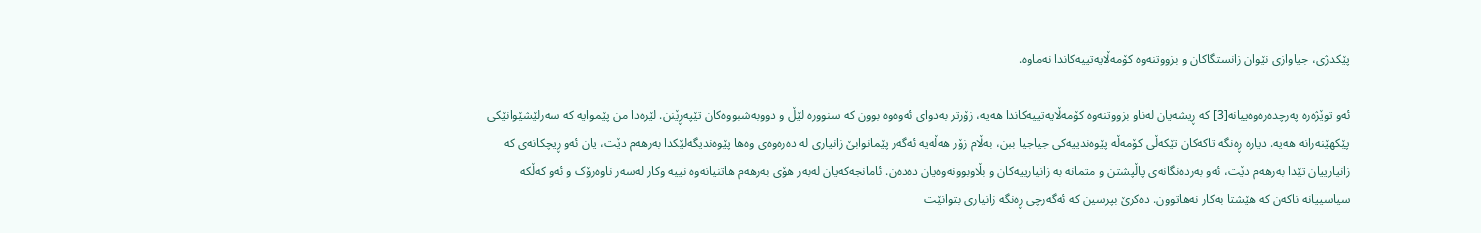پێکدژی، جیاوازی نێوان زانستگاکان و بزووتنەوە کۆمەڵایەتییەکاندا نەماوە.

ئەو توێژەرە پەرچدەرەوەییانە[3] کە ڕیشەیان لەناو بزووتنەوە کۆمەڵایەتییەکاندا هەیە، زۆرتر بەدوای ئەوەوە بوون کە سنوورە لێڵ و دووبەشبووەکان تێپەڕێنن. لێرەدا من پێموایە کە سەرلێشێوانێکی پێکهێنەرانە هەیە. دیارە ڕەنگە تاکەکان تێکەڵی کۆمەڵە پێوەندییەکی جیاجیا ببن، بەڵام زۆر هەڵەیە ئەگەر پێمانوابێ زانیاری لە دەرەوەی وەها پێوەندیگەلێکدا بەرهەم دێت، یان ئەو ڕیچکانەی کە زانیارییان تێدا بەرهەم دێت، ئەو بەردەنگانەی پاڵپشتن و متمانە بە زانیارییەکان و بڵاوبوونەوەیان دەدەن. ئامانجەکەیان لەبەر هۆی بەرهەم هاتنیانەوە نییە وکار لەسەر ناوەرۆک و ئەو کەڵکە سیاسییانە ناکەن کە هێشتا بەکار نەهاتوون. دەکرێ بپرسین کە ئەگەرچی ڕەنگە زانیاری بتوانێت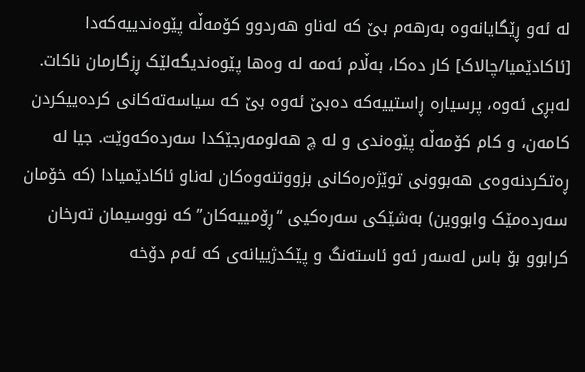لە ئەو ڕێگایانەوە بەرهەم بێ کە لەناو هەردوو کۆمەڵە پێوەندییەکەدا [ئاکادێمیا/چالاک] کار دەکا، بەڵام ئەمە لە وەها پێوەندیگەلێک ڕزگارمان ناکات. لەبڕی ئەوە، پرسیارە ڕاستییەکە دەبێ ئەوە بێ کە سیاسەتەکانی کردەییکردن کامەن، و کام کۆمەڵە پێوەندی و لە چ هەلومەرجێکدا سەردەکەوێت. جیا لە ڕەتکردنەوەی هەبوونی توێژەرەکانی بزووتنەوەکان لەناو ئاکادێمیادا (کە خۆمان سەردەمێک وابووین) بەشێکی سەرەکیی “ڕۆمییەکان” کە نووسیمان تەرخان کرابوو بۆ باس لەسەر ئەو ئاستەنگ و پێکدژییانەی کە ئەم دۆخە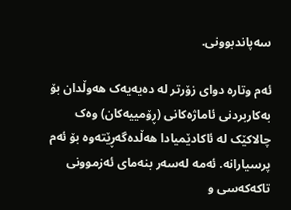سەپاندبوونی.

ئەم وتارە دوای زۆرتر لە دەیەیەک هەوڵدان بۆ بەکاربردنی ئاماژەکانی (ڕۆمییەکان) وەک چالاکێک لە ئاکادێمیادا هەڵدەگەڕێتەوە بۆ ئەم پرسیارانە. ئەمە لەسەر بنەمای ئەزموونی تاکەکەسی و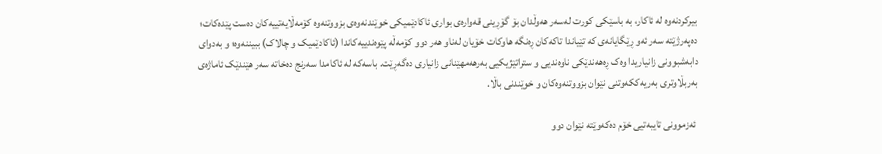بیرکردنەوە لە ئاکار، بە باسێکی کورت لەسەر هەوڵدان بۆ گۆڕینی قەوارەی بواری ئاکادێمیکی خوێندنەوەی بزووتنەوە کۆمەڵایەتییەکان دەست پێدەکات؛ دەپەرژێتە سەر ئەو ڕێگایانەی کە تێیاندا تاکەکان ڕەنگە هاوکات خۆیان لەناو هەر دوو کۆمەڵە پێوەندییەکاندا (ئاکادێمیک و چالاک) ببیننەوە؛ و بەدوای دابەشبوونی زانیاریدا وەک ڕەهەندێکی ناوەندیی و ستراتێژیکیی بەرهەمهێنانی زانیاری دەگەڕێت. باسەکە لە ئاکامدا سەرنج دەخاتە سەر هێندێک ئاماژەی بەربڵاوتری بەریەککەوتنی نێوان بزووتنەوەکان و خوێندنی باڵا.

 ئەزموونی تایبەتیی خۆم دەکەوێتە نێوان دوو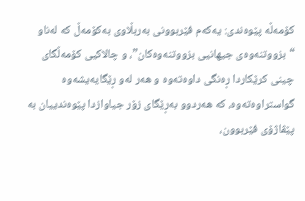کۆمەڵە پێوەندی: یەکەم فێربوونی بەربڵاوی بەکۆمەڵ کە لەناو “بزووتنەوەی جیهانیی بزووتنەوەکان”، و چالاکیی کۆمەڵگای چینی کرێکاردا ڕەنگی داوەتەوە و هەر لەو ڕێگایەیشەوە گواستراوەتەوە، کە هەردوو بەڕێگای زۆر جیاوازدا پێوەندییان بە پێڤاژۆی فێربوون،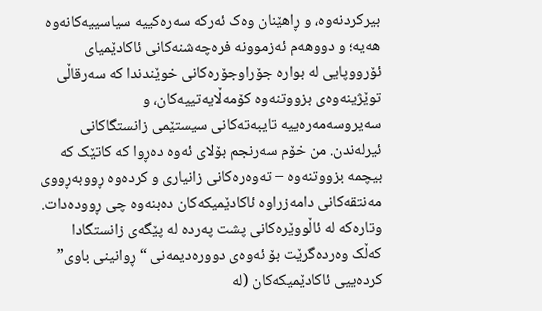بیرکردنەوە، و ڕاهێنان وەک ئەرکە سەرەکییە سیاسییەکانەوە هەیە؛ و دووهەم ئەزموونە فرەچەشنەکانی ئاکادێمیای ئۆرووپایی لە بوارە جۆراوجۆرەکانی خوێندندا کە سەرقاڵی توێژینەوەی بزووتنەوە کۆمەڵایەتییەکان، و سەیروسەمەرەییە تایبەتەکانی سیستێمی زانستگاکانی ئیرلەندن. من خۆم سەرنجم بۆلای ئەوە دەڕوا کە کاتێک کە بیچمە بزووتنەوە – تەوەرەکانی زانیاری و کردەوە ڕووبەڕووی مەنتقەکانی دامەزراوە ئاکادێمیکەکان دەبنەوە چی ڕوودەدات. وتارەکە لە ئاڵووێرەکانی پشت پەردە لە پێگەی زانستگادا کەڵک وەردەگرێت بۆ ئەوەی دوورەدیمەنی “ڕوانینی باوی” کردەییی ئاکادێمیکەکان (لە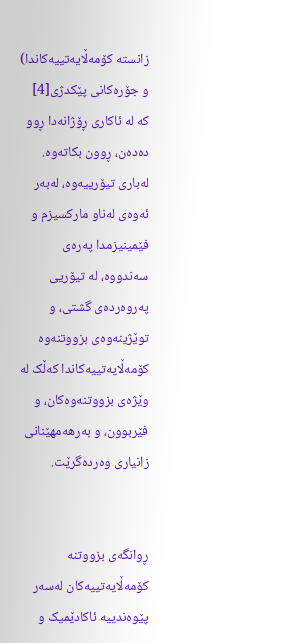زانستە کۆمەڵایەتییەکاندا) و جۆرەکانی پێکدژی[4] کە لە ئاکاری ڕۆژانەدا ڕوو دەدەن، ڕوون بکاتەوە. لەباری تیۆرییەوە، لەبەر ئەوەی لەناو مارکسیزم و فێمینیزمدا پەرەی سەندووە، لە تیۆریی پەروەردەی گشتی، و توێژینەوەی بزووتنەوە کۆمەڵایەتییەکاندا کەڵک لە وێژەی بزووتنەوەکان، و فێربوون، و بەرهەمهێنانی زانیاری وەردەگرێت.


ڕوانگەی بزووتنە کۆمەڵایەتییەکان لەسەر پێوەندییە ئاکادێمیک و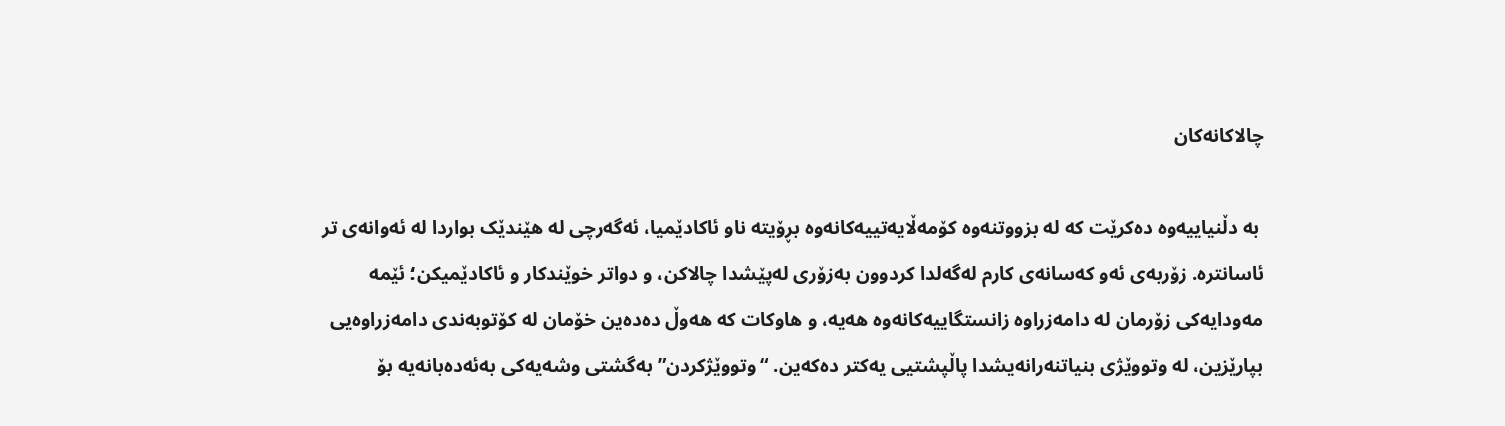چالاکانەکان

 بە دڵنیاییەوە دەکرێت کە لە بزووتنەوە کۆمەڵایەتییەکانەوە بڕۆیتە ناو ئاکادێمیا، ئەگەرچی لە هێندێک بواردا لە ئەوانەی تر ئاسانترە. زۆربەی ئەو کەسانەی کارم لەگەلدا کردوون بەزۆری لەپێشدا چالاکن، و دواتر خوێندکار و ئاکادێمیکن؛ ئێمە مەودایەکی زۆرمان لە دامەزراوە زانستگاییەکانەوە هەیە، و هاوکات کە هەوڵ دەدەین خۆمان لە کۆتوبەندی دامەزراوەیی بپارێزین، لە وتووێژی بنیاتنەرانەیشدا پاڵپشتیی یەکتر دەکەین. “وتووێژکردن” بەگشتی وشەیەکی بەئەدەبانەیە بۆ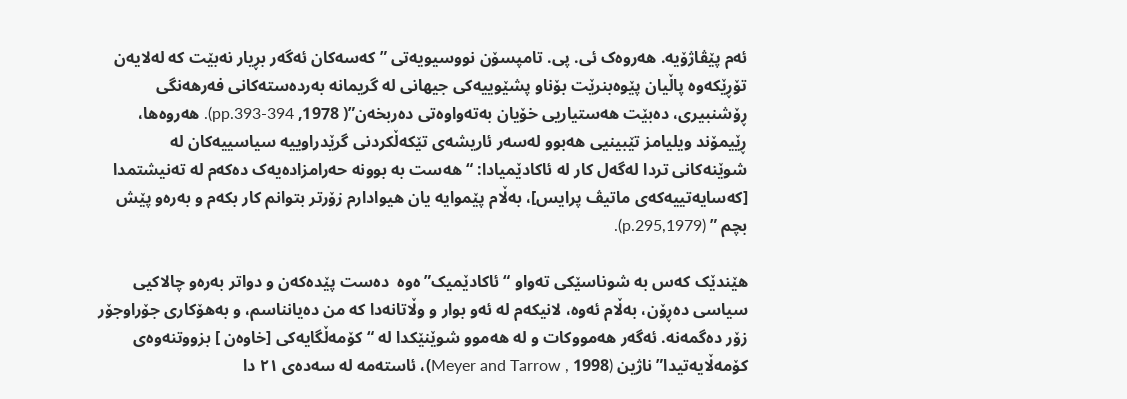ئەم پێڤاژۆیە. هەروەک ئی. پی. تامپسۆن نووسیویەتی ” کەسەکان ئەگەر بڕیار نەبێت کە لەلایەن تۆڕێکەوە پاڵیان پێوەبنرێت بۆناو پشێوییەکی جیهانی لە گریمانە بەردەستەکانی فەرهەنگی ڕۆشنبیری، دەبێت هەستیاریی خۆیان بەتەواوەتی دەربخەن”( 1978, pp.393-394). هەروەها، ڕێیمۆند ویلیامز تێبینیی هەبوو لەسەر ئاریشەی تێکەڵکردنی گرێدراوییە سیاسییەکان لە شوێنەکانی تردا لەگەل کار لە ئاکادێمیادا: “هەست بە بوونە حەرامزادەیەک دەکەم لە تەنیشتمدا [کەسایەتییەکەی ماتیڤ پرایس]، بەڵام پێموایە یان هیوادارم زۆرتر بتوانم کار بکەم و بەرەو پێش بچم ” (1979,p.295).

هێندێک کەس بە شوناسێکی تەواو “ئاکادێمیک”ەوە  دەست پێدەکەن و دواتر بەرەو چالاکیی سیاسی دەڕۆن، بەڵام ئەوە، لانیکەم لە ئەو بوار و وڵاتانەدا کە من دەیانناسم، و بەهۆکاری جۆراوجۆر زۆر دەگمەنە. ئەگەر هەمووکات و لە هەموو شوێنێکدا لە “کۆمەڵگایەکی [خاوەن ] بزووتنەوەی کۆمەڵایەتیدا” ناژین (Meyer and Tarrow , 1998)، ئاستەمە لە سەدەی ٢١ دا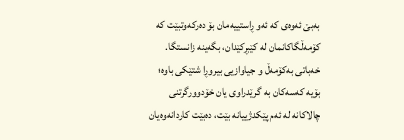بەبێ ئەوەی کە ئەو ڕاستییەمان بۆ دەرکەوتبێت کە کۆمەڵگاکانمان لە کێبڕکێدان، بگەینە زانستگا. خەباتی بەکۆمەڵ و جیاوازیی بیروڕا شتێکی باوە؛ بۆیە کەسەکان بە گرێدراوی یان خۆدوورگرتنی چالاکانە لە ئەم پێکدژییانە بێت، دەبێت کاردانەوەیان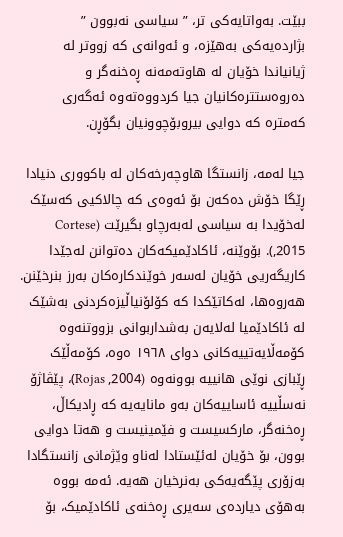ببێت. بەواتایەکی تر، ” سیاسی نەبوون ” بژاردەیەکی بەهێزە، و ئەوانەی کە زووتر لە ژیانیاندا خۆیان لە هاوتەمەنە ڕەخنەگر و دەروەستترەکانیان جیا کردووەتەوە ئەگەری کەمترە کە دوایی بیروبۆچوونیان بگۆڕن.

جیا لەمە، زانستگا هاوچەرخەکان لە باکووری دنیادا ڕێگا خۆش دەکەن بۆ ئەوەی کە چالاکیی کەسێک لەخۆیدا بە سیاسی لەبەرچاو بگیرێت (Cortese ,2015). بۆوێنە، ئاکادێمیکەکان دەتوانن لەجێدا کاریگەریی خۆیان لەسەر خوێندکارەکان بەرز بنرخێنن. هەروەها، لەکاتێکدا کە کۆلۆنیاڵیزەکردنی بەشێک لە ئاکادێمیا لەلایەن بەشداربوانی بزووتنەوە کۆمەڵایەتییەکانی دوای ١٩٦٨ ەوە، کۆمەڵێک ڕێبازی نوێی هانییە بوونەوە (Rojas ,2004)، پێڤاژۆ نەسڵییە ئاساییەکان بەو مانایەیە کە ڕادیکاڵ، ڕەخنەگر، مارکسیست و فێمینیست و هەتا دوایی بوون، بۆ خۆیان لەئێستادا لەناو وێژمانی زانستگادا بەزۆری پێگەیەکی بەنرخیان هەیە. ئەمە بووە بەهۆی دیاردەی سەیری ڕەخنەی ئاکادێمیک، بۆ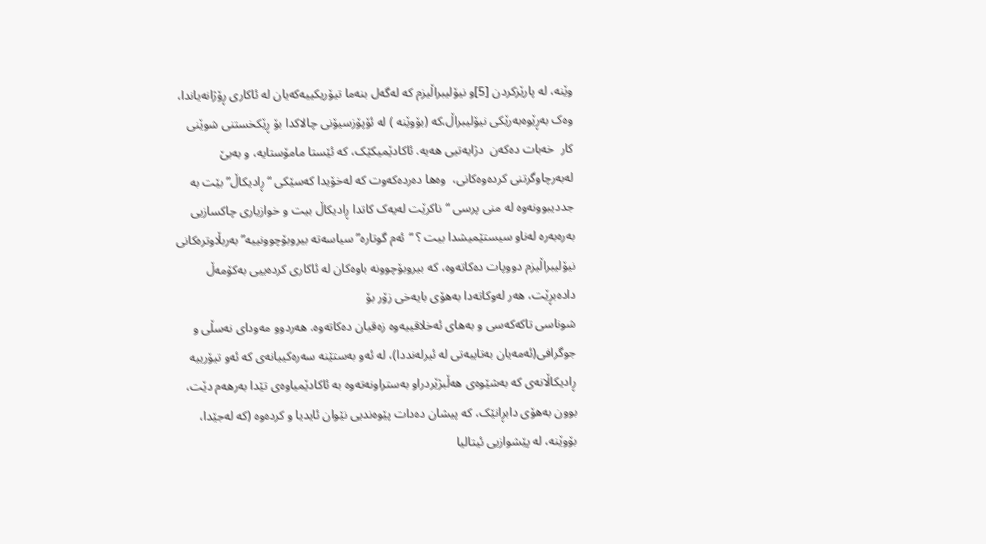وێنە، لە پارێزکردن [5]و نیۆلیبراڵیزم کە لەگەل بنەما تیۆریکییەکەیان لە ئاکاری ڕۆژانەیاندا، وەک بەڕێوەبەرێکی نیۆلیبراڵ،کە (بۆوێنە ) لە ئۆپۆزسیۆنی چالاکدا بۆ ڕێکخستنی شوێنی کار  خەبات دەکەن  دژایەتیی هەیە. ئاکادێمیکێک، کە ئێستا مامۆستایە، و بەبێ لەبەرچاوگرتنی کردەوەکانی،  وەها دەردەکەوت کە لەخۆیدا کەسێکی “ڕادیکاڵ” بێت بە جددیبوونەوە لە منی پرسی “ناکرێت لەیەک کاتدا ڕادیکاڵ بیت و خوازیاری چاکسازیی بەرەبەرە لەناو سیستێمیشدا بیت ؟ “ئەم گوتارە” سیاسەتە بیروبۆچوونییە” بەربڵاوترەکانی نیۆلیبراڵیزم دووپات دەکاتەوە، کە بیروبۆچوونە باوەکان لە ئاکاری کردەییی بەکۆمەڵ دادەبڕێت، هەر لەوکاتەدا بەهۆی بایەخی زۆر بۆ
شوناسی تاکەکەسی و بەهای ئەخلاقییەوە زەقیان دەکاتەوە. هەردوو مەودای نەسڵی و جوگرافی(ئەمەیان بەتایبەتی لە ئیرلەنددا)، لە ئەو بەستێنە سەرەکییانەی کە ئەو تیۆرییە ڕادیکاڵانەی کە بەشێوەی هەڵبژێردراو بەستراونەتەوە بە ئاکادێمیاوەی تێدا بەرهەم دێت، بوون بەهۆی دابڕانێک، کە پیشان دەدات پێوەندیی نێوان ئایدیا و کردەوە (کە لەجێدا، بۆوێنە، لە پێشوازیی ئیتالیا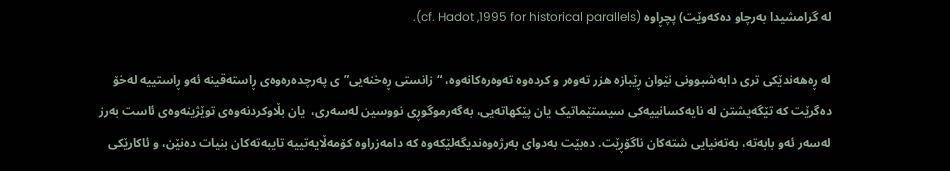لە گرامشیدا بەرچاو دەکەوێت) پچڕاوە (cf. Hadot ,1995 for historical parallels).

لە ڕەهەندێکی تری دابەشبوونی نێوان ڕێبازە هزر تەوەر و کردەوە تەوەرەکانەوە، “زانستی ڕەخنەیی”ی پەرچدەرەوەی ڕاستەقینە ئەو ڕاستییە لەخۆ دەگرێت کە تێگەیشتن لە نایەکسانییەکی سیستێماتیک یان پێکهاتەیی، بەگەرموگوڕی نووسین لەسەری،  یان بڵاوکردنەوەی توێژینەوەی ئاست بەرز لەسەر ئەو بابەتە، بەتەنیایی شتەکان ناگۆڕێت. دەبێت بەدوای بەرژەوەندیگەلێکەوە کە دامەزراوە کۆمەڵایەتییە تایبەتەکان بنیات دەنێن، و ئاکارێکی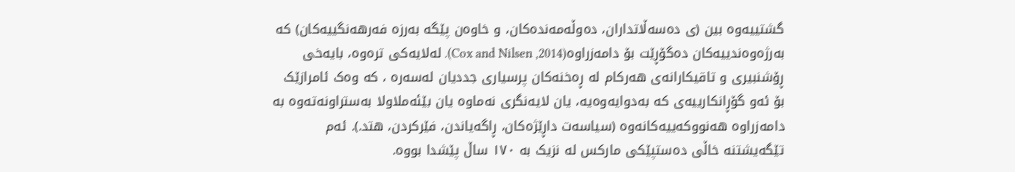گشتییەوە بین (ی دەسەڵاتداران، دەوڵەمەندەکان، و خاوەن پێگە بەرزە فەرهەنگییەکان) کە بەرژەوەندییەکان دەگۆڕێت بۆ دامەزراوە(Cox and Nilsen ,2014). لەلایەکی ترەوە، بایەخی ڕۆشنبیری و تاقیکارانەی هەرکام لە ڕەخنەکان پرسیاری جددیان لەسەرە ، کە وەک ئامرازێک بۆ ئەو گۆڕانکارییەی کە بەدوایەوەیە، یان لایەنگری نەماوە یان بێئەملاولا بەستراونەتەوە بە دامەزراوە هەنووکەییەکانەوە (سیاسەت داڕێژەکان، ڕاگەیاندن، فێرکردن، هتد.). ئەم تێگەیشتنە خاڵی دەستپێکی مارکس لە نزیک بە ١٧٠ ساڵ پێشدا بووە.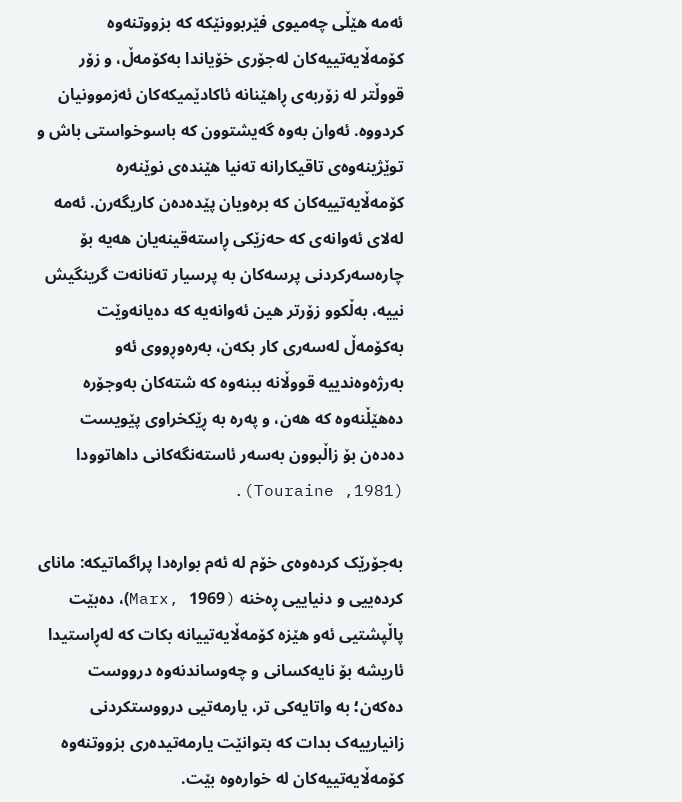ئەمە هێڵی چەمیوی فێربوونێکە کە بزووتنەوە کۆمەڵایەتییەکان لەجۆری خۆیاندا بەکۆمەڵ، و زۆر قووڵتر لە زۆربەی ڕاهێنانە ئاکادێمیکەکان ئەزموونیان کردووە. ئەوان بەوە گەیشتوون کە باسوخواستی باش و توێژینەوەی تاقیکارانە تەنیا هێندەی نوێنەرە کۆمەڵایەتییەکان کە برەویان پێدەدەن کاریگەرن. ئەمە لەلای ئەوانەی کە حەزێکی ڕاستەقینەیان هەیە بۆ چارەسەرکردنی پرسەکان بە پرسیار تەنانەت گرینگیش نییە، بەڵکوو زۆرتر هین ئەوانەیە کە دەیانەوێت بەکۆمەڵ لەسەری کار بکەن، بەرەوڕووی ئەو بەرژەوەندییە قووڵانە ببنەوە کە شتەکان بەوجۆرە دەهێڵنەوە کە هەن، و پەرە بە ڕێکخراوی پێویست دەدەن بۆ زاڵبوون بەسەر ئاستەنگەکانی داهاتوودا (Touraine ,1981).

بەجۆرێک کردەوەی خۆم لە ئەم بوارەدا پراگماتیکە: مانای کردەییی و دنیاییی ڕەخنە (Marx, 1969)، دەبێت پاڵپشتیی ئەو هێزە کۆمەڵایەتییانە بکات کە لەڕاستیدا ئاریشە بۆ نایەکسانی و چەوساندنەوە درووست دەکەن؛ بە واتایەکی تر، یارمەتیی درووستکردنی زانیارییەک بدات کە بتوانێت یارمەتیدەری بزووتنەوە کۆمەڵایەتییەکان لە خوارەوە بێت.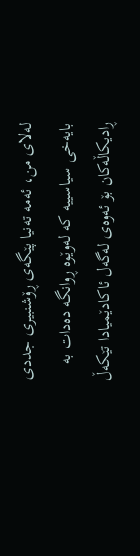لەلای من، ئەمە تەنیا پێگەی ڕۆشنبیری جددی بایەخی سیاسییە کە لەوێوە ڕوانگە دەدات بە ڕادیکاڵەکان بۆ ئەوەی لەگەل ئاکادێمیادا تێکەڵ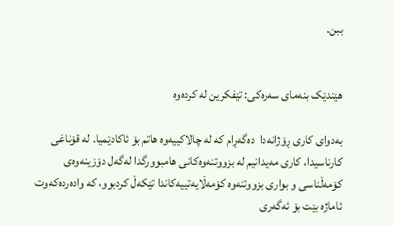ببن.


هێندێک بنەمای سەرەکی: تێفکرین لە کردەوە

بەدوای کاری ڕۆژانەدا  دەگەڕام کە لە چالاکییەوە هاتم بۆ ئاکادێمیا. لە قۆناغی کارناسیدا، کاری مەیدانیم لە بزووتنەوەکانی هامبوورگدا لەگەل دۆزینەوەی کۆمەڵناسی و بواری بزووتنەوە کۆمەڵایەتییەکاندا تێکەڵ کردبوو، کە وادەردەکەوت ئاماژە بێت بۆ ئەگەری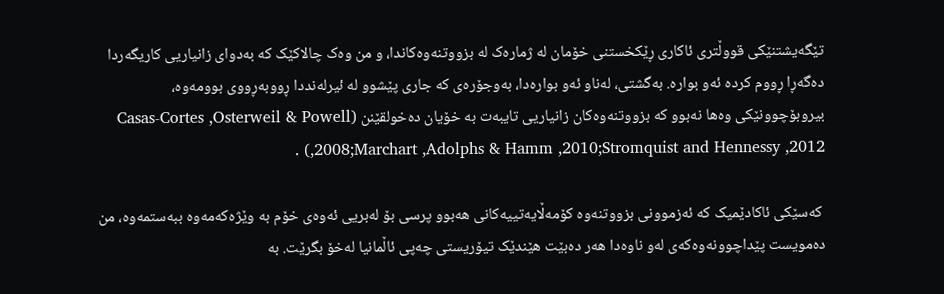تێگەیشتنێکی قووڵتری ئاکاری ڕێکخستنی خۆمان لە ژمارەک لە بزووتنەوەکاندا، و من وەک چالاکێک کە بەدوای زانیاریی کاریگەردا دەگەڕا ڕووم کردە ئەو بوارە. بەگشتی، لەناو ئەو بوارەدا، بەوجۆرەی کە جاری پێشوو لە ئیرلەنددا ڕووبەڕووی بوومەوە، بیروبۆچوونێکی وەها نەبوو کە بزووتنەوەکان زانیاریی تایبەت بە خۆیان دەخولقێنن (Casas-Cortes ,Osterweil & Powell ,2008;Marchart ,Adolphs & Hamm ,2010;Stromquist and Hennessy ,2012) .

 کەسێکی ئاکادێمیک کە ئەزموونی بزووتنەوە کۆمەڵایەتییەکانی هەبوو پرسی بۆ لەبریی ئەوەی خۆم بە وێژەکەمەوە ببەستمەوە، من دەمویست پێداچوونەوەکەی لەو ناوەدا هەر دەبێت هێندێک تیۆریستی چەپی ئاڵمانیا لەخۆ بگرێت. بە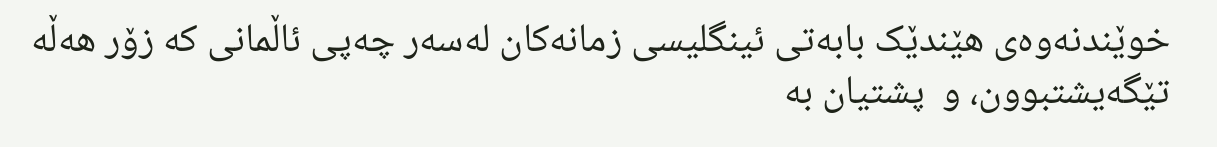خوێندنەوەی هێندێک بابەتی ئینگلیسی زمانەکان لەسەر چەپی ئاڵمانی کە زۆر هەڵە تێگەیشتبوون، و  پشتیان بە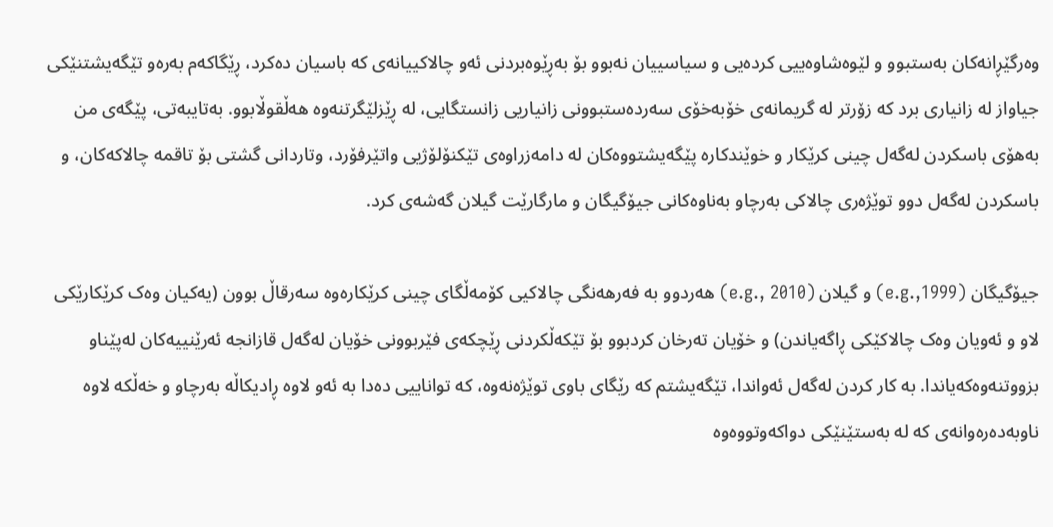وەرگێڕانەکان بەستبوو و لێوەشاوەییی کردەیی و سیاسییان نەبوو بۆ بەڕێوەبردنی ئەو چالاکییانەی کە باسیان دەکرد، ڕێگاکەم بەرەو تێگەیشتنێکی جیاواز لە زانیاری برد کە زۆرتر لە گریمانەی خۆبەخۆی سەردەستبوونی زانیاریی زانستگایی، لە ڕێزلێگرتنەوە هەڵقوڵابوو. بەتایبەتی، پێگەی من بەهۆی باسکردن لەگەل چینی کرێکار و خوێندکارە پێگەیشتووەکان لە دامەزراوەی تێکنۆلۆژیی واتێرفۆرد، وتاردانی گشتی بۆ تاقمە چالاکەکان، و باسکردن لەگەل دوو توێژەری چالاکی بەرچاو بەناوەکانی جیۆگیگان و مارگارێت گیلان گەشەی کرد.

جیۆگیگان (e.g.,1999) و گیلان (e.g., 2010) هەردوو بە فەرهەنگی چالاکیی کۆمەڵگای چینی کرێکارەوە سەرقاڵ بوون (یەکیان وەک کرێکارێکی لاو و ئەویان وەک چالاکێکی ڕاگەیاندن) و خۆیان تەرخان کردبوو بۆ تێکەڵکردنی ڕێچکەی فێربوونی خۆیان لەگەل قازانجە ئەرێنییەکان لەپێناو بزووتنەوەکەیاندا. بە کار کردن لەگەل ئەواندا، تێگەیشتم کە رێگای باوی توێژەنەوە، کە تواناییی دەدا بە ئەو لاوە ڕادیکاڵە بەرچاو و خەڵکە لاوە ناوبەدەرەوانەی کە لە بەستێنێکی دواکەوتووەوە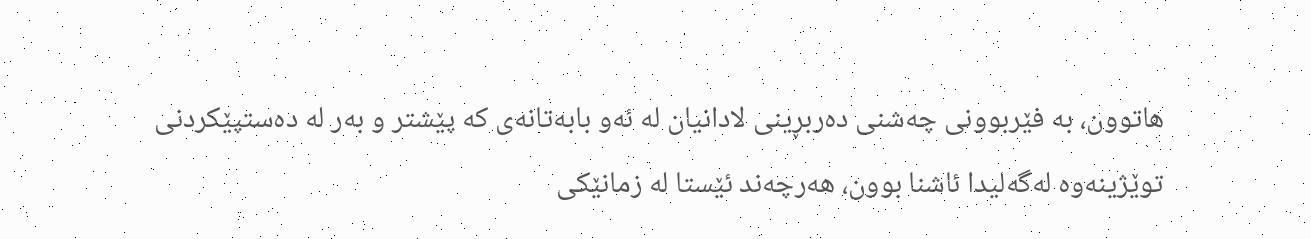هاتوون، بە فێربوونی چەشنی دەربڕینی لادانیان لە ئەو بابەتانەی کە پێشتر و بەر لە دەستپێکردنی توێژینەوە لەگەلیدا ئاشنا بوون، هەرچەند ئێستا لە زمانێکی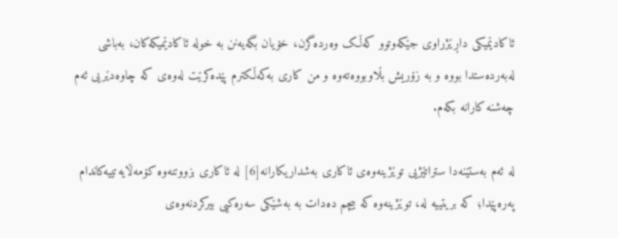ئاکادێمیکی داڕێژراوی جێکەوتوو کەڵک وەردەگرن، خۆیان بگەیەنن بە خولە ئاکادێمیکەکان، بەباشی لەبەردەستدا بووە و بە زۆریش بڵاوبووەتەوە و من کاری بەکەڵکترم پێدەکرێت لەوەی کە چاوەدێریی ئەم چەشنە کارانە بکەم.

لە ئەم بەستێنەدا ستراتێژیی توێژینەوەی ئاکاری بەشداریکارانە[6] لە ئاکاری بزووتنەوە کۆمەڵایەتییەکاندام پەرەپێدا؛ کە بریتییە لە، توێژینەوە کە بیچم دەدات بە بەشێکی سەرەکیی بیرکردنەوەی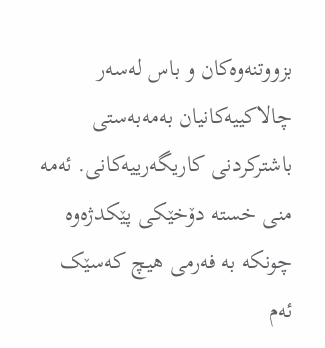بزووتنەوەکان و باس لەسەر چالاکییەکانیان بەمەبەستی باشترکردنی کاریگەرییەکانی. ئەمە منی خستە دۆخێکی پێکدژەوە چونکە بە فەرمی هیچ کەسێک ئەم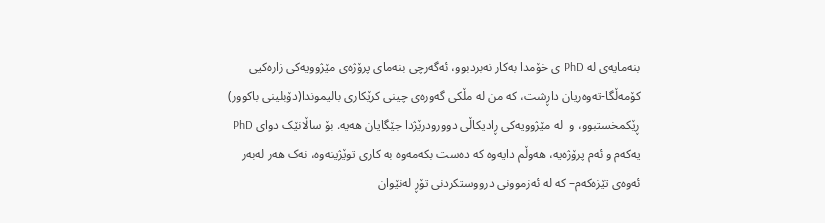بنەمایەی لە PhD ی خۆمدا بەکار نەبردبوو، ئەگەرچی بنەمای پرۆژەی مێژوویەکی زارەکیی کۆمەڵگا-تەوەریان داڕشت، کە من لە مڵکی گەورەی چینی کرێکاری بالیموندا(دۆبلینی باکوور) ڕێکمخستبوو، و  لە مێژوویەکی ڕادیکاڵی دوورودرێژدا جێگایان هەیە. بۆ ساڵانێک دوای PhD  یەکەم و ئەم پرۆژەیە، هەوڵم دایەوە کە دەست بکەمەوە بە کاری توێژینەوە، نەک هەر لەبەر ئەوەی تێزەکەم– کە لە ئەزموونی درووستکردنی تۆڕ لەنێوان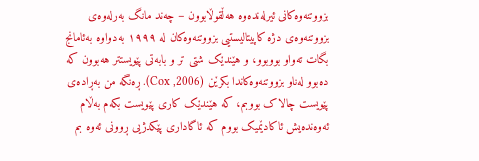بزووتنەوەکانی ئیرلەندەوە هەڵقوڵابوون – چەند مانگ بەرلەوەی بزووتنەوەی دژە کاپیتالیستیی بزووتنەوەکان لە ١٩٩٩ بەدواوە بەئامانج بگات تەواو بووبوو، و هێندێک شتی تر و بابەتی پێویستتر هەبوون کە دەبوو لەناو بزووتنەوەکاندا بکرێن (Cox ,2006). ڕەنگە من بەڕادەی پێویست چالاک بووبم، کە هێندێک کاری پێویست بکەم بەڵام ئەوەندەیش ئاکادێمیک بووم کە ئاگاداری پێکدژیی ڕوونی ئەوە بم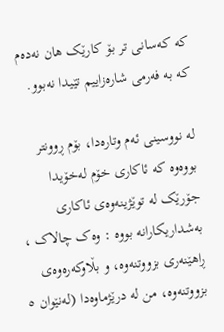کە کەسانی تر بۆ کارێک هان نەدەم کە بە فەرمی شارەزاییم تێیدا نەبوو.

لە نووسینی ئەم وتارەدا، بۆم ڕوونتر بووەوە کە ئاکاری خۆم لەخۆیدا جۆرێک لە توێژینەوەی ئاکاری بەشداریکارانە بووە : وەک چالاک ، ڕاهێنەری بزووتنەوە، و بڵاوکەرەوەی بزووتنەوە، من لە درێژماوەدا (لەنێوان ٥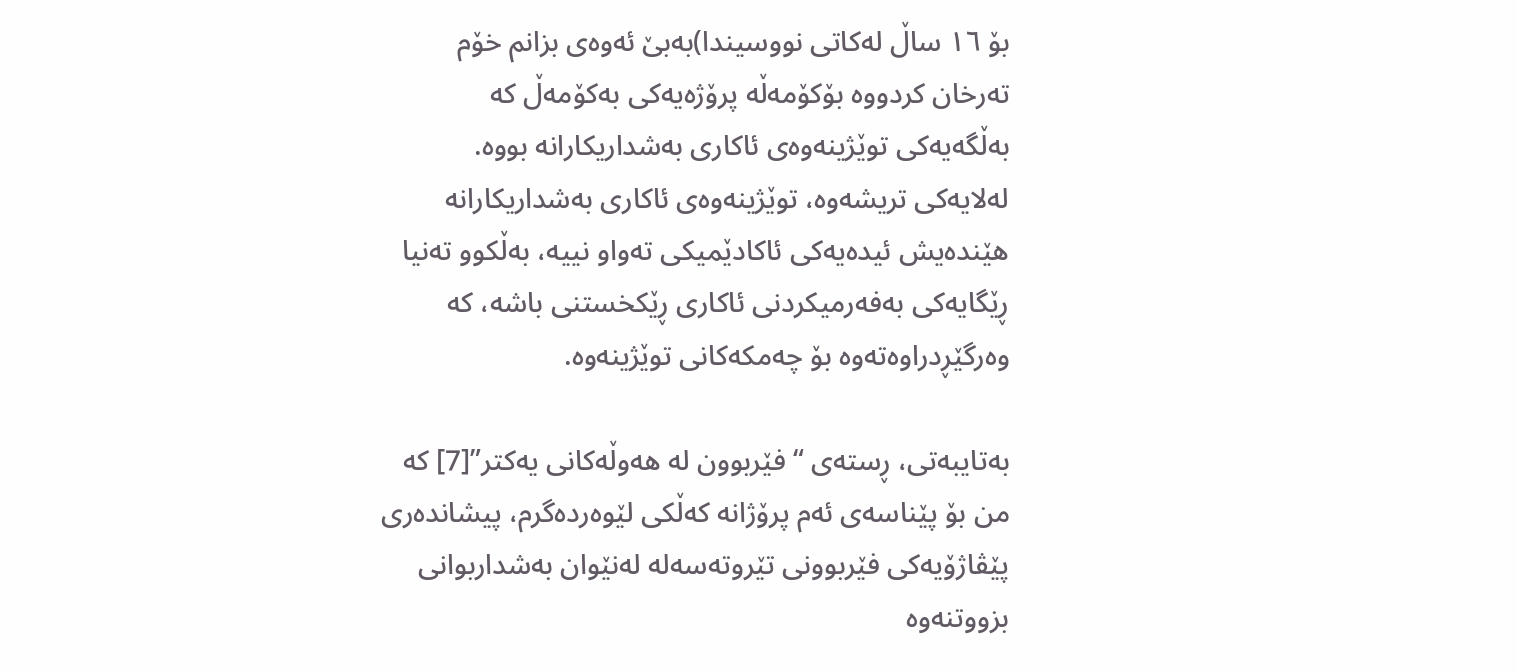بۆ ١٦ ساڵ لەکاتی نووسیندا)بەبێ ئەوەی بزانم خۆم تەرخان کردووە بۆکۆمەڵە پرۆژەیەکی بەکۆمەڵ کە بەڵگەیەکی توێژینەوەی ئاکاری بەشداریکارانە بووە. لەلایەکی تریشەوە، توێژینەوەی ئاکاری بەشداریکارانە هێندەیش ئیدەیەکی ئاکادێمیکی تەواو نییە، بەڵکوو تەنیا ڕێگایەکی بەفەرمیکردنی ئاکاری ڕێکخستنی باشە، کە وەرگێڕدراوەتەوە بۆ چەمکەکانی توێژینەوە.

بەتایبەتی، ڕستەی “فێربوون لە هەوڵەکانی یەکتر”[7] کە من بۆ پێناسەی ئەم پرۆژانە کەڵکی لێوەردەگرم، پیشاندەری پێڤاژۆیەکی فێربوونی تێروتەسەلە لەنێوان بەشداربوانی بزووتنەوە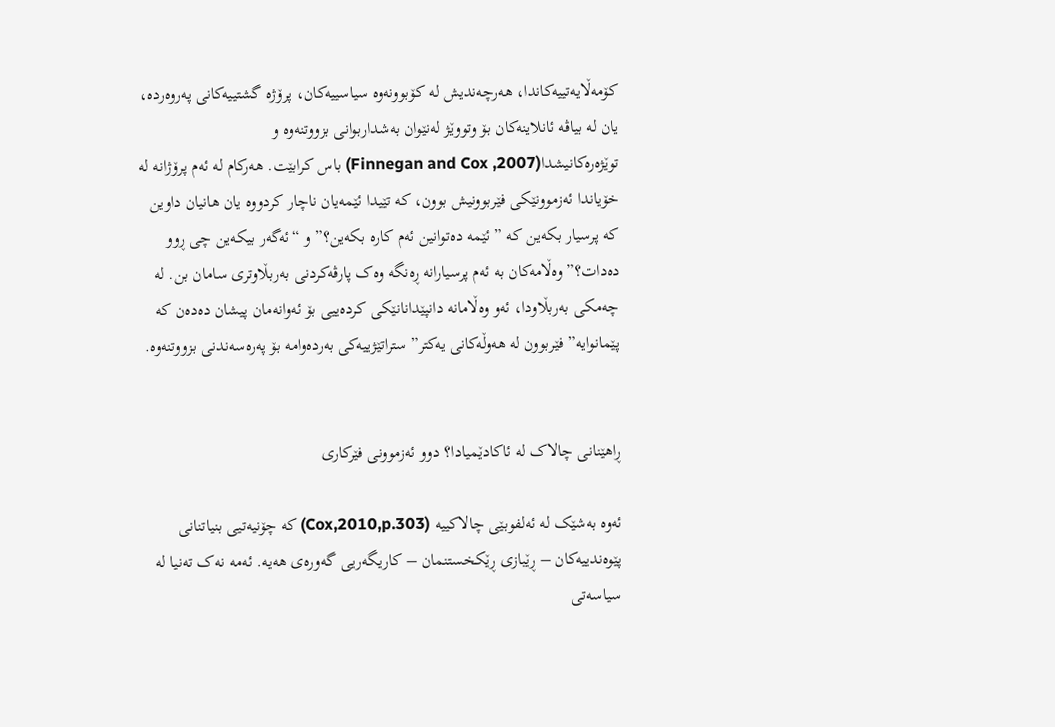کۆمەڵایەتییەکاندا، هەرچەندیش لە کۆبوونەوە سیاسییەکان، پرۆژە گشتییەکانی پەروەردە، یان لە بیاڤە ئانلاینەکان بۆ وتووێژ لەنێوان بەشداربوانی بزووتنەوە و توێژەرەکانیشدا(Finnegan and Cox ,2007) باس کرابێت. هەرکام لە ئەم پرۆژانە لە خۆیاندا ئەزموونێکی فێربوونیش بوون، کە تێیدا ئێمەیان ناچار کردووە یان هانیان داوین کە پرسیار بکەین کە ” ئێمە دەتوانین ئەم کارە بکەین؟” و “ئەگەر بیکەین چی ڕوو دەدات؟” وەڵامەکان بە ئەم پرسیارانە ڕەنگە وەک پارڤەکردنی بەربڵاوتری سامان بن. لە چەمکی بەربڵاودا، ئەو وەڵامانە دانپێدانانێکی کردەییی بۆ ئەوانەمان پیشان دەدەن کە پێمانوایە” فێربوون لە هەوڵەکانی یەکتر” ستراتێژییەکی بەردەوامە بۆ پەرەسەندنی بزووتنەوە.


ڕاهێنانی چالاک لە ئاکادێمیادا؟ دوو ئەزموونی فێرکاری

ئەوە بەشێک لە ئەلفوبێی چالاکییە (Cox,2010,p.303) کە چۆنیەتیی بنیاتنانی پێوەندییەکان – ڕێبازی ڕێکخستنمان – کاریگەریی گەورەی هەیە. ئەمە نەک تەنیا لە سیاسەتی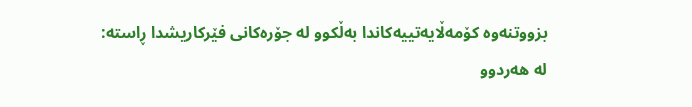بزووتنەوە کۆمەڵایەتییەکاندا بەڵکوو لە جۆرەکانی فێرکاریشدا ڕاستە: لە هەردوو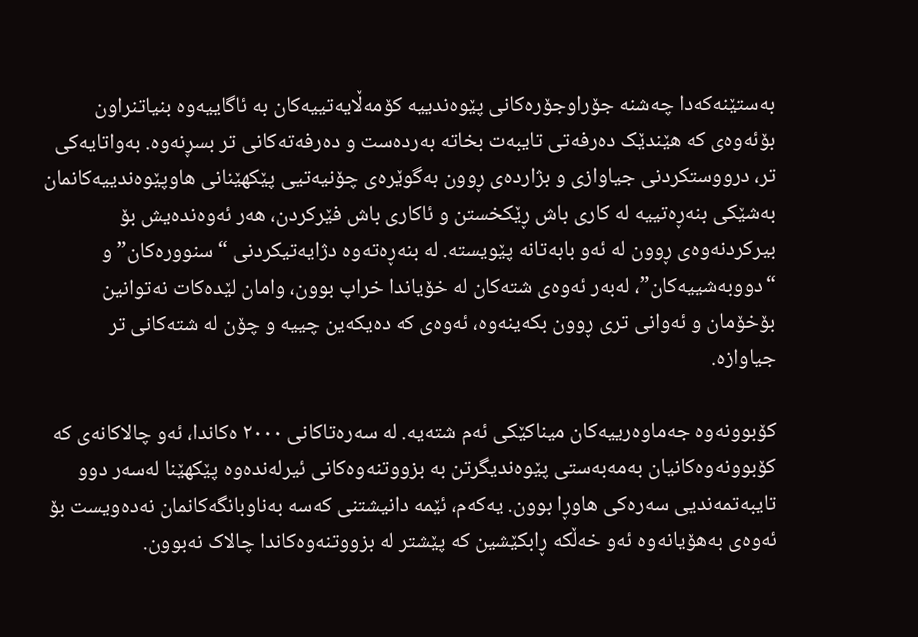بەستێنەکەدا چەشنە جۆراوجۆرەکانی پێوەندییە کۆمەڵایەتییەکان بە ئاگاییەوە بنیاتنراون بۆئەوەی کە هێندێک دەرفەتی تایبەت بخاتە بەردەست و دەرفەتەکانی تر بسڕنەوە. بەواتایەکی تر، درووستکردنی جیاوازی و بژاردەی ڕوون بەگوێرەی چۆنیەتیی پێکهێنانی هاوپێوەندییەکانمان بەشێکی بنەڕەتییە لە کاری باش ڕێکخستن و ئاکاری باش فێرکردن، هەر ئەوەندەیش بۆ بیرکردنەوەی ڕوون لە ئەو بابەتانە پێویستە. لە بنەڕەتەوە دژایەتیکردنی “سنوورەکان” و “دووبەشییەکان”، لەبەر ئەوەی شتەکان لە خۆیاندا خراپ بوون، وامان لێدەکات نەتوانین بۆخۆمان و ئەوانی تری ڕوون بکەینەوە، ئەوەی کە دەیکەین چییە و چۆن لە شتەکانی تر جیاوازە.

کۆبوونەوە جەماوەرییەکان میناکێکی ئەم شتەیە. لە سەرەتاکانی ٢٠٠٠ ەکاندا، ئەو چالاکانەی کە کۆبوونەوەکانیان بەمەبەستی پێوەندیگرتن بە بزووتنەوەکانی ئیرلەندەوە پێكهێنا لەسەر دوو تایبەتمەندیی سەرەکی هاوڕا بوون. یەکەم، ئێمە دانیشتنی کەسە بەناوبانگەکانمان نەدەویست بۆ ئەوەی بەهۆیانەوە ئەو خەڵکە ڕابکێشین کە پێشتر لە بزووتنەوەکاندا چالاک نەبوون.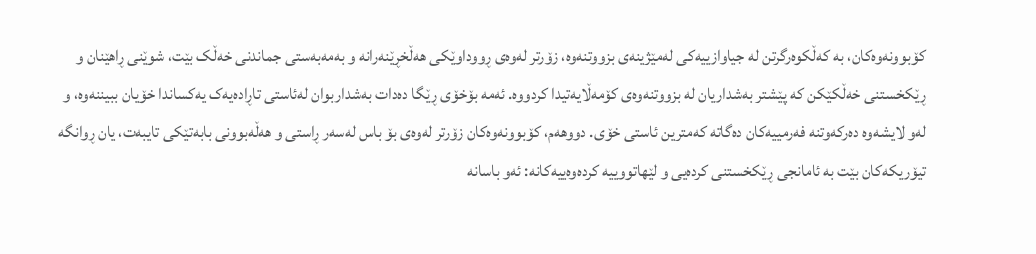کۆبوونەوەکان، بە کەڵکوەرگرتن لە جیاوازییەکی لەمێژینەی بزووتنەوە، زۆرتر لەوەی ڕووداوێکی هەڵخڕێنەرانە و بەمەبەستی جماندنی خەڵک بێت، شوێنی ڕاهێنان و ڕێکخستنی خەڵکێکن کە پێشتر بەشداریان لە بزووتنەوەی کۆمەڵایەتیدا کردووە. ئەمە بۆخۆی ڕێگا دەدات بەشداربوان لەئاستی تاڕادەیەک یەکساندا خۆیان ببیننەوە، و لەو لایشەوە دەرکەوتنە فەرمییەکان دەگاتە کەمترین ئاستی خۆی. دووهەم، کۆبوونەوەکان زۆرتر لەوەی بۆ باس لەسەر ڕاستی و هەڵەبوونی بابەتێکی تایبەت، یان ڕوانگە تیۆریکەکان بێت بە ئامانجی ڕێکخستنی کردەیی و لێهاتووییە کردەوەییەکانە: ئەو باسانە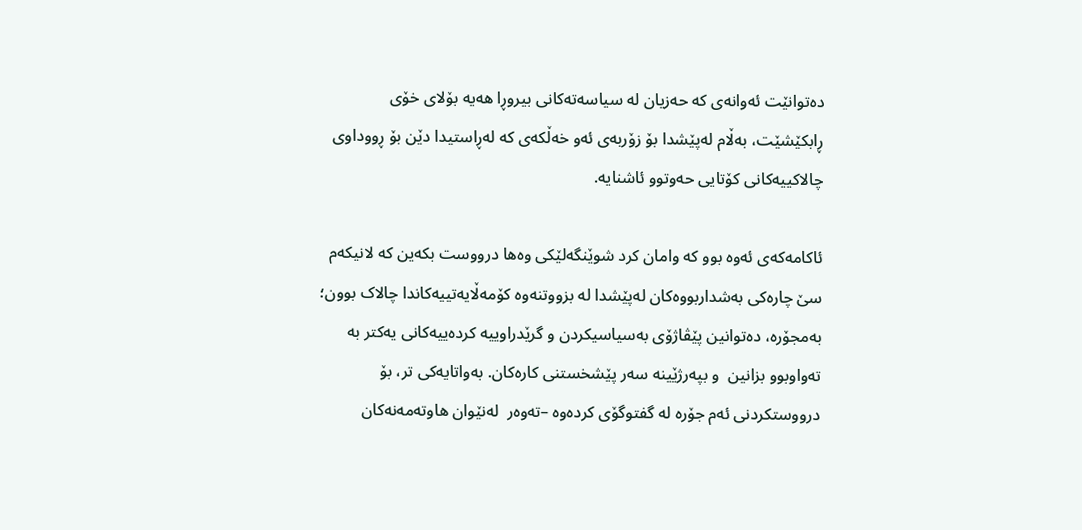دەتوانێت ئەوانەی کە حەزیان لە سیاسەتەکانی بیروڕا هەیە بۆلای خۆی ڕابکێشێت، بەڵام لەپێشدا بۆ زۆربەی ئەو خەڵکەی کە لەڕاستیدا دێن بۆ ڕووداوی چالاکییەکانی کۆتایی حەوتوو ئاشنایە.

ئاکامەکەی ئەوە بوو کە وامان کرد شوێنگەلێکی وەها درووست بکەین کە لانیکەم سێ چارەکی بەشداربووەکان لەپێشدا لە بزووتنەوە کۆمەڵایەتییەکاندا چالاک بوون؛ بەمجۆرە، دەتوانین پێڤاژۆی بەسیاسیکردن و گرێدراوییە کردەییەکانی یەکتر بە تەواوبوو بزانین  و بپەرژێینە سەر پێشخستنی کارەکان. بەواتایەکی تر، بۆ درووستکردنی ئەم جۆرە لە گفتوگۆی کردەوە –تەوەر  لەنێوان هاوتەمەنەکان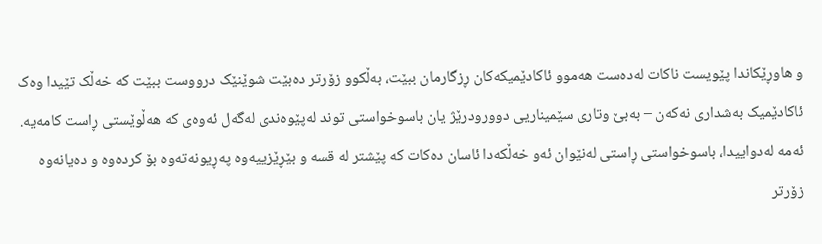و هاوڕێکاندا پێویست ناکات لەدەست هەموو ئاکادێمیکەکان ڕزگارمان ببێت، بەڵکوو زۆرتر دەبێت شوێنێک درووست ببێت کە خەڵک تێیدا وەک ئاکادێمیک بەشداری نەکەن – بەبێ وتاری سێمیناریی دوورودرێژ یان باسوخواستی توند لەپێوەندی لەگەل ئەوەی کە هەڵوێستی ڕاست کامەیە. ئەمە لەدواییدا، باسوخواستی ڕاستی لەنێوان ئەو خەڵکەدا ئاسان دەکات کە پێشتر لە قسە و بێڕێزییەوە پەڕیونەتەوە بۆ کردەوە و دەیانەوە زۆرتر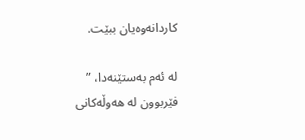کاردانەوەیان ببێت.

لە ئەم بەستێنەدا، ” فێربوون لە هەوڵەکانی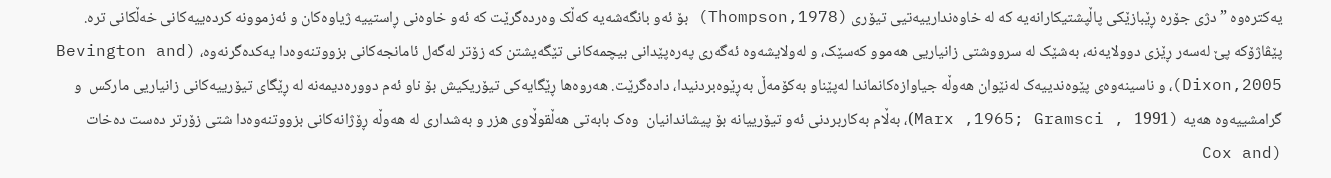یەکترەوە ” دژی جۆرە ڕێبازێکی پاڵپشتیکارانەیە کە لە خاوەندارییەتیی تیۆری (Thompson,1978) بۆ ئەو بانگەشەیە کەڵک وەردەگرێت کە ئەو خاوەنی ڕاستییە ژیاوەکان و ئەزموونە کردەییەکانی خەڵکانی ترە. پێڤاژۆکە پێ لەسەر ڕێزی دوولایەنە، بەشێک لە سرووشتی زانیاریی هەموو کەسێک، و لەولایشەوە ئەگەری پەرەپێدانی بیچمەکانی تێگەیشتن کە زۆتر لەگەل ئامانجەکانی بزووتنەوەدا یەکدەگرنەوە، (Bevington and Dixon,2005)، و ناسینەوەی پێوەندییەک لەنێوان هەوڵە جیاوازەکانماندا لەپێناو بەکۆمەڵ بەڕێوەبردنیدا، دادەگرێت. هەروەها ڕێگایەکی تیۆریکیش بۆ ناو ئەم دوورەدیمەنە لە ڕێگای تیۆرییەکانی زانیاریی مارکس  و گرامشییەوە هەیە (Marx ,1965; Gramsci , 1991)، بەڵام بەکاربردنی ئەو تیۆرییانە بۆ پیشاندانیان  وەک بابەتی هەڵقوڵاوی هزر و بەشداری لە هەوڵە ڕۆژانەکانی بزووتنەوەدا شتی زۆرتر دەست دەخات (Cox and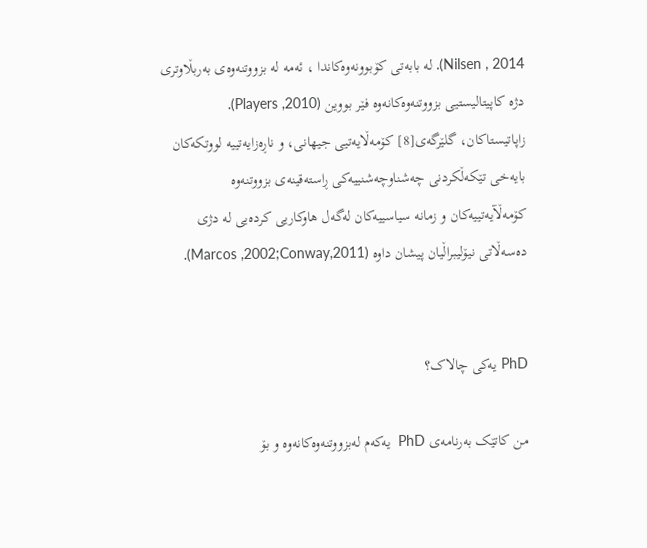Nilsen , 2014). لە بابەتی کۆبوونەوەکاندا ، ئەمە لە بزووتنەوەی بەربڵاوتری دژە کاپیتالیستیی بزووتنەوەکانەوە فێر بووین (Players ,2010). زاپاتیستاکان، گلێرگەی[8] کۆمەڵایەتیی جیهانی، و ناڕەزایەتییە لووتکەکان بایەخی تێکەڵکردنی چەشناوچەشنییەکی ڕاستەقینەی بزووتنەوە کۆمەڵآیەتییەکان و زمانە سیاسییەکان لەگەل هاوکاریی کردەیی لە دژی دەسەڵاتی نیۆلیبراڵیان پیشان داوە (Marcos ,2002;Conway,2011).


PhD یەکی چالاک؟

من کاتێک بەرنامەی PhD  یەکەم لەبزووتنەوەکانەوە و بۆ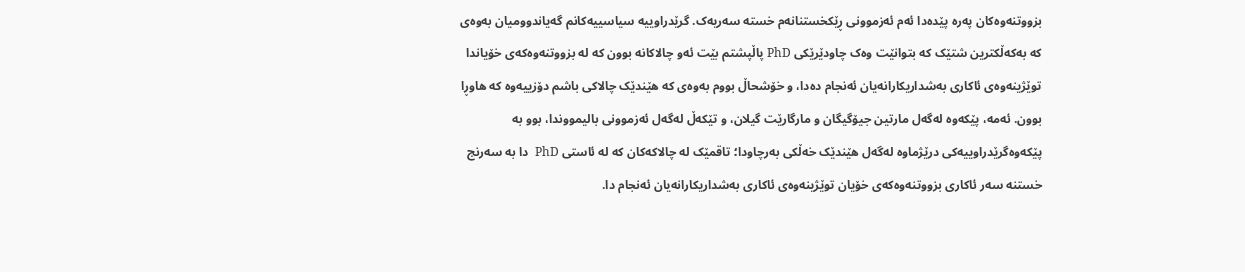بزووتنەوەکان پەرە پێدەدا ئەم ئەزموونی ڕێکخستنانەم خستە سەریەک. گرێدراوییە سیاسییەکانم گەیاندوومیان بەوەی کە بەکەڵکترین شتێک کە بتوانێت وەک چاودێرێکی PhD پاڵپشتم بێت ئەو چالاکانە بوون کە لە بزووتنەوەکەی خۆیاندا توێژینەوەی ئاکاری بەشداریکارانەیان ئەنجام دەدا، و خۆشحاڵ بووم بەوەی کە هێندێک چالاکی باشم دۆزییەوە کە هاوڕا بوون. ئەمە، پێکەوە لەگەل مارتین جیۆگیگان و مارگارێت گیلان، و تێکەڵ لەگەل ئەزموونی بالیمووندا، بوو بە پێکەوەگرێدراوییەکی درێژماوە لەگەل هێندێک خەڵکی بەرچاودا؛ تاقمێک لە چالاکەکان کە لە ئاستی PhD  دا بە سەرنج خستنە سەر ئاکاری بزووتنەوەکەی خۆیان توێژینەوەی ئاکاری بەشداریکارانەیان ئەنجام دا.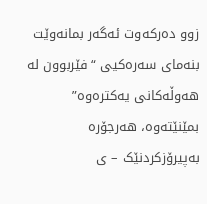زوو دەرکەوت ئەگەر بمانەوێت بنەمای سەرەکیی “فێربوون لە هەوڵەکانی یەکترەوە” بمێنێتەوە، هەرجۆرە بەپیرۆزکردنێک – ی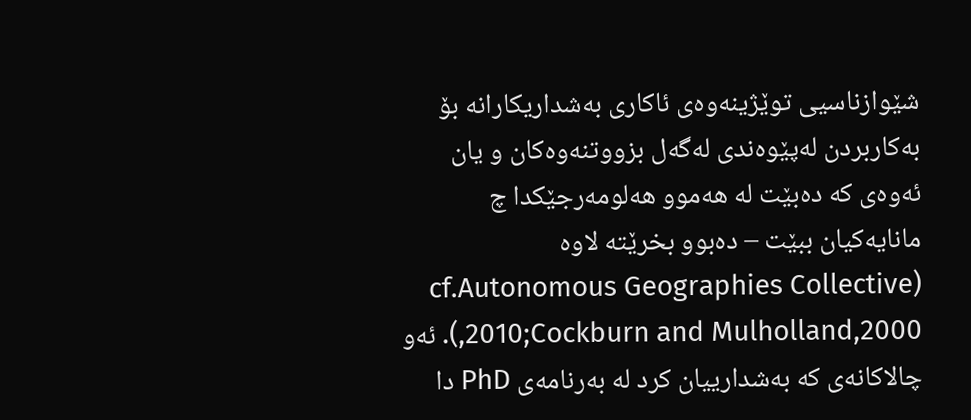شێوازناسیی توێژینەوەی ئاکاری بەشداریکارانە بۆ بەکاربردن لەپێوەندی لەگەل بزووتنەوەکان و یان ئەوەی کە دەبێت لە هەموو هەلومەرجێکدا چ مانایەکیان ببێت – دەبوو بخرێتە لاوە (cf.Autonomous Geographies Collective ,2010;Cockburn and Mulholland,2000). ئەو چالاکانەی کە بەشدارییان کرد لە بەرنامەی PhD دا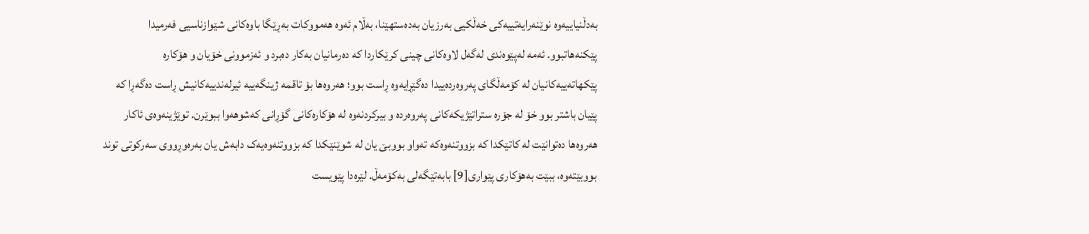بەدڵنیاییەوە نوێنەرایەتییەکی خەڵکیی بەرزیان بەدەستهێنا، بەڵام ئەوە هەمووکات بەڕێگا باوەکانی شێوازناسیی فەرمیدا پێکنەهاتبوو. ئەمە لەپێوەندی لەگەل لاوەکانی چینی کرێکاردا کە دەرمانیان بەکار دەبرد و ئەزموونی خۆیان و هۆکارە پێکهاتەییەکانیان لە کۆمەڵگای پەروەردەییدا دەگێڕایەوە ڕاست بوو؛ هەروەها بۆ تاقمە ژینگەییە ئیرلەندییەکانیش ڕاست دەگەڕا کە پێیان باشتر بوو خۆ لە جۆرە ستراتێژیکەکانی پەروەردە و بیرکردنەوە لە هۆکارەکانی گۆڕانی کەشوهەوا ببوێرن. توێژینەوەی ئاکار هەروەها دەتوانێت لە کاتێکدا کە بزووتنەوەکە تەواو بووبێ یان لە شوێنێکدا کە بزووتنەوەیەک دابەش یان بەرەوڕووی سەرکوتی توند بووبێتەوە، ببێت بەهۆکاری پێواری[9] بابەتێگەلی بەکۆمەڵ. لێرەدا پێویست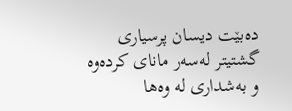دەبێت دیسان پرسیاری گشتیتر لەسەر مانای کردەوە و بەشداری لە وەها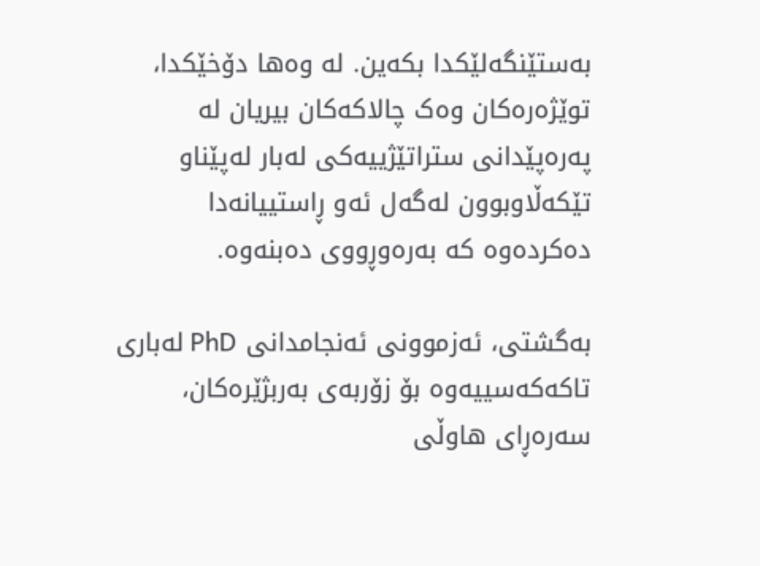بەستێنگەلێکدا بکەین. لە وەها دۆخێکدا، توێژەرەکان وەک چالاکەکان بیریان لە پەرەپێدانی ستراتێژییەکی لەبار لەپێناو تێکەڵاوبوون لەگەل ئەو ڕاستییانەدا دەکردەوە کە بەرەوڕووی دەبنەوە.

بەگشتی، ئەزموونی ئەنجامدانی PhD لەباری تاکەکەسییەوە بۆ زۆربەی بەربژێرەکان، سەرەڕای هاوڵی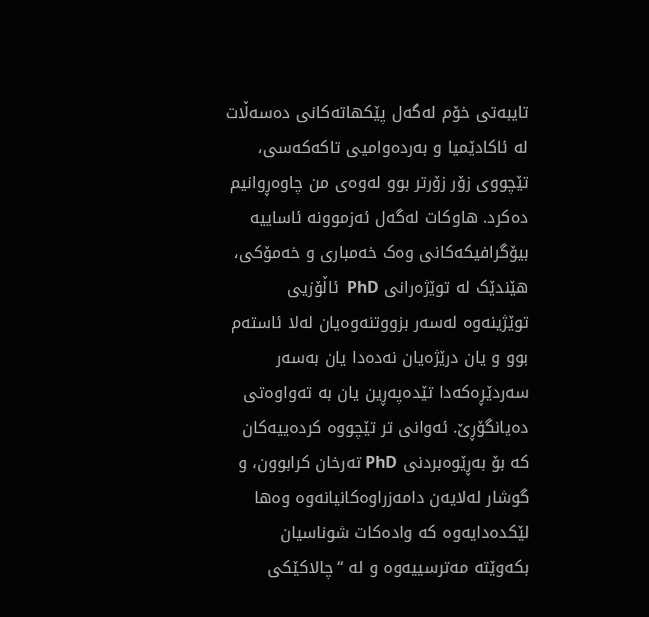تایبەتی خۆم لەگەل پێکهاتەکانی دەسەڵات لە ئاکادێمیا و بەردەوامیی تاکەکەسی، تێچووی زۆر زۆرتر بوو لەوەی من چاوەڕوانیم دەکرد. هاوکات لەگەل ئەزموونە ئاساییە بیۆگرافیکەکانی وەک خەمباری و خەمۆکی، هێندێک لە توێژەرانی PhD  ئاڵۆزیی توێژینەوە لەسەر بزووتنەوەیان لەلا ئاستەم بوو و یان درێژەیان نەدەدا یان بەسەر سەردێڕەکەدا تێدەپەڕین یان بە تەواوەتی دەیانگۆڕێ. ئەوانی تر تێچووە کردەییەکان کە بۆ بەڕێوەبردنی PhD تەرخان کرابوون، و گوشار لەلایەن دامەزراوەکانیانەوە وەها لێکدەدایەوە کە وادەکات شوناسیان بکەوێتە مەترسییەوە و لە “چالاکێکی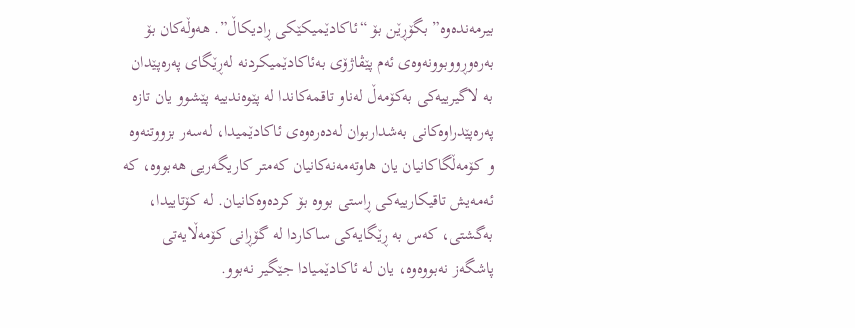بیرمەندەوە” بگۆڕێن بۆ “ئاکادێمیکێکی ڕادیکاڵ”. هەوڵەکان بۆ بەرەوڕووبوونەوەی ئەم پێڤاژۆی بەئاکادێمیکردنە لەڕێگای پەرەپێدان بە لاگیرییەکی بەکۆمەڵ لەناو تاقمەکاندا لە پێوەندییە پێشوو یان تازە پەرەپێدراوەکانی بەشداربوان لەدەرەوەی ئاکادێمیدا، لەسەر بزووتنەوە و کۆمەڵگاکانیان یان هاوتەمەنەکانیان کەمتر کاریگەریی هەبووە، کە ئەمەیش تاقیکارییەکی ڕاستی بووە بۆ کردەوەکانیان. لە کۆتاییدا، بەگشتی، کەس بە ڕێگایەکی ساکاردا لە گۆڕانی کۆمەڵایەتی پاشگەز نەبووەوە، یان لە ئاکادێمیادا جێگیر نەبوو.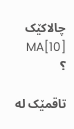چالاکێک MA[10]  ؟

تاقمێک لە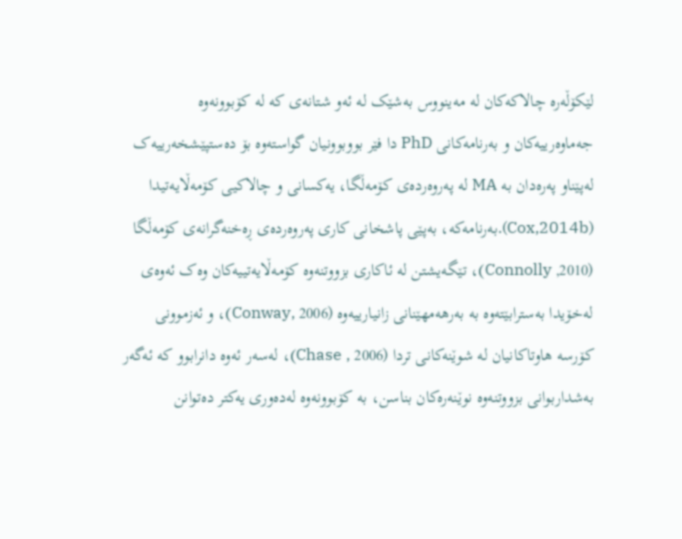لێکۆڵەرە چالاکەکان لە مەینووس بەشێک لە ئەو شتانەی کە لە کۆبوونەوە جەماوەرییەکان و بەرنامەکانی PhD دا فێر بووبوونیان گواستەوە بۆ دەستپێشخەرییەک لەپێناو پەرەدان بە MA لە پەروەردەی کۆمەڵگا، یەکسانی و چالاکیی کۆمەڵایەتیدا (Cox,2014b).بەرنامەکە، بەپێی پاشخانی کاری پەروەردەی ڕەخنەگرانەی کۆمەڵگا (Connolly ,2010)، تێگەیشتن لە ئاکاری بزووتنەوە کۆمەڵایەتییەکان وەک ئەوەی لەخۆیدا بەسترابێتەوە بە بەرهەمهێنانی زانیارییەوە (Conway, 2006)، و ئەزموونی کۆرسە هاوتاکانیان لە شوێنەکانی تردا (Chase , 2006)، لەسەر ئەوە دانرابوو کە ئەگەر بەشداربوانی بزووتنەوە نوێنەرەکان بناسن، بە کۆبوونەوە لەدەوری یەکتر دەتوانن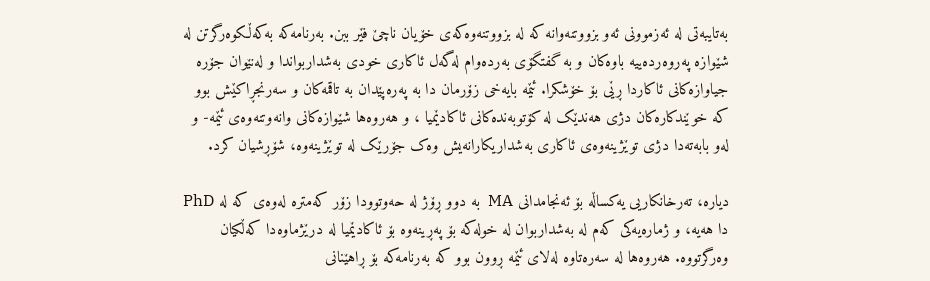بەتایبەتی لە ئەزموونی ئەو بزووتنەوانە کە لە بزووتنەوەکەی خۆیان ناچێ فێر ببن. بەرنامەکە بەکەڵکوەرگرتن لە شێوازە پەروەردەییە باوەکان و بە گفتگۆی بەردەوام لەگەل ئاکاری خودی بەشداربواندا و لەنێوان جۆرە جیاوازەکانی ئاکاردا ڕێی بۆ خۆشکرا. ئێمە بایەخی زۆرمان دا بە پەرەپێدان بە تاقمەکان و سەرنجڕاکێش بوو کە خوێندکارەکان دژی هەندێک لە کۆتوبەندەکانی ئاکادێمیا ، و هەروەها شێوازەکانی وانەوتنەوەی ئێمە- و لەو بابەتەدا دژی توێژینەوەی ئاکاری بەشداریکارانەیش وەک جۆرێک لە توێژینەوە، شۆڕشیان کرد.

دیارە، تەرخانکاریی یەکساڵە بۆ ئەنجامدانی MA  بە دوو ڕۆژ لە حەوتوودا زۆر کەمترە لەوەی کە لە PhD دا هەیە، و ژمارەیەکی کەم لە بەشداربوان لە خولەکە بۆ پەڕینەوە بۆ ئاکادێمیا لە درێژماوەدا کەڵکیان وەرگرتووە. هەروەها لە سەرەتاوە لەلای ئێمە ڕوون بوو کە بەرنامەکە بۆ ڕاهێنانی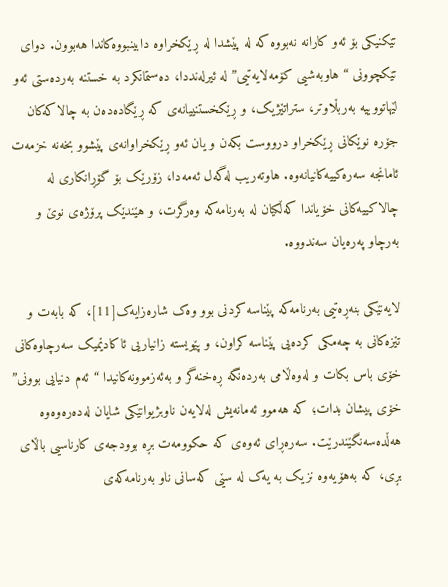تێکنیکی بۆ ئەو کارانە نەبووە کە لە پێشدا لە ڕێکخراوە دابینبووەکاندا هەبوون. دوای تێکچوونی “هاوبەشیی کۆمەلایەتیی” لە ئیرلەنددا، دەستمانکرد بە خستنە بەردەستی ئەو لێهاتووییە بەربڵاوتر، ستراتێژیک، و ڕێکخستنییانەی کە ڕێگادەدەن بە چالاکەکان جۆرە نوێکانی ڕێکخراو درووست بکەن و یان ئەو ڕێکخراوانەی پێشوو بخەنە خزمەت ئامانجە سەرەکییەکانیانەوە. هاوتەریب لەگەل ئەمەدا، زۆرێک بۆ گۆڕانکاری لە چالاکییەکانی خۆیاندا کەڵکیان لە بەرنامەکە وەرگرت، و هێندێک پرۆژەی نوێ و بەرچاو پەرەیان سەندووە.

لایەنێکی بنەڕەتیی بەرنامەکە پێناسە کردنی بوو وەک شارەزایەک[11]، کە بابەت و تێزەکانی بە چەمکی کردەیی پێناسە کراون، و پێویستە زانیاریی ئاکادێمیک سەرچاوەکانی خۆی باس بکات و لەوەڵامی بەردەنگە ڕەخنەگر و بەئەزموونەکانیدا “ئەم دنیایی بوونی” خۆی پیشان بدات؛ کە هەموو ئەمانەیش لەلایەن ناوبژیوانێکی شایان لەدەرەوەوە هەڵدەسەنگێندرێت. سەرەڕای ئەوەی کە حکوومەت بڕە بوودجەی کارناسیی باڵای بڕی، کە بەهۆیەوە نزیک بە یەک لە سێی کەسانی ناو بەرنامەکەی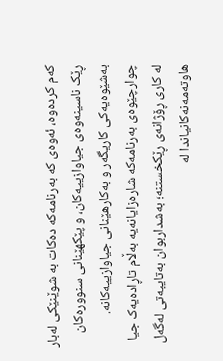کەم کردەوە، ئەوەی کە بەرنامەکە دەکات بە شوێنێکی لەبار ڕێک ناسینەوەی جیاوازییەکان، و پێکهێنانی سنوورەکان بەشێوەیەکی کاریگەر و بەکارهێنانی جیاوازییەکانە. چوارچێوەی بەرنامەکە شارەزایانەیە بەڵام تاڕادەیەک جیا لە کاری ڕۆژانەی ڕێکخستنە؛ بەشداربوان بەتایبەتی لەگەل هاوتەمەنەکانیاندا لە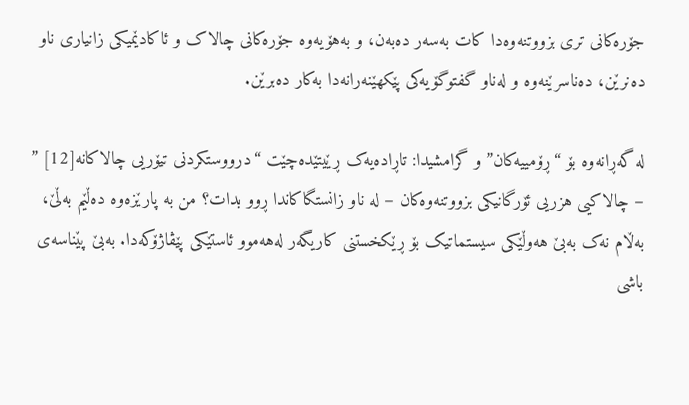جۆرەکانی تری بزووتنەوەدا کات بەسەر دەبەن، و بەهۆیەوە جۆرەکانی چالاک و ئاکادێمیکی زانیاری ناو دەنرێن، دەناسرێنەوە و لەناو گفتوگۆیەکی پێکهێنەرانەدا بەکار دەبرێن.

لە گەڕانەوە بۆ “ڕۆمییەکان” و گرامشیدا: تاڕادەیەک ڕێیتێدەچێت “درووستکردنی تیۆریی چالاکانە[12] ” – چالاکیی هزریی ئۆرگانیکی بزووتنەوەکان – لە ناو زانستگاکاندا ڕوو بدات؟ من بە پارێزەوە دەڵێم بەڵێ، بەڵام نەک بەبێ هەوڵێکی سیستماتیک بۆ ڕێکخستنی کاریگەر لەهەموو ئاستێکی پێڤاژۆکەدا. بەبێ پێناسەی باشی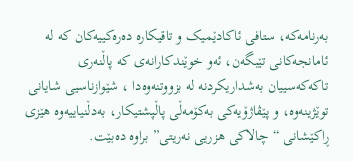بەرنامەکە، ستافی ئاکادێمیک و تاقیکارە دەرەکییەکان کە لە ئامانجەکانی تێبگەن، ئەو خوێندکارانەی کە پاڵنەری تاکەکەسییان بەشداریکردنە لە بزووتنەوەدا ، شێوازناسیی شایانی توێژینەوە، و پێڤاژۆیەکی بەکۆمەڵی پاڵپشتیکار، بەدڵنیاییەوە هێزی ڕاکێشانی “چالاکی هزریی نەریتی” براوە دەبێت.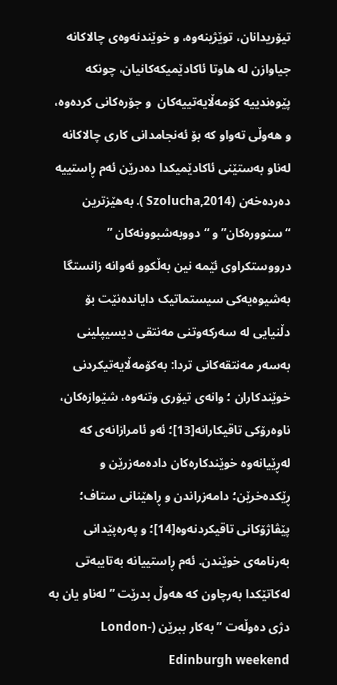تیۆریدانان، توێژینەوە، و خوێندنەوەی چالاکانە جیاوازن لە هاوتا ئاکادێمیکەکانیان، چونکە پێوەندییە کۆمەڵایەتییەکان  و جۆرەکانی کردەوە، و هەوڵی تەواو کە بۆ ئەنجامدانی کاری چالاکانە لەناو بەستێنی ئاکادێمیکدا دەدرێن ئەم ڕاستییە دەردەخەن (Szolucha,2014 ). بەهێزترین “سنوورەکان” و “دووبەشبوونەکان ” درووستکراوی ئێمە نین بەڵکوو ئەوانە زانستگا بەشیوەیەکی سیستماتیک دایاندەنێت بۆ دڵنیایی لە سەرکەوتنی مەنتقی دیسیپلینی بەسەر مەنتقەکانی تردا: بەکۆمەڵایەتیکردنی خوێندکاران ؛ وانەی تیۆری وتنەوە، شێوازەکان، ناوەرۆکی تاقیکارانە[13]؛ ئەو ئامرازانەی کە لەڕێیانەوە خوێندکارەکان دادەمەزرێن و ڕێکدەخرێن؛ دامەزراندن و ڕاهێنانی ستاف؛ پێڤاژۆکانی تاقیکردنەوە[14]؛ و پەرەپێدانی بەرنامەی خوێندن. ئەم ڕاستییانە بەتایبەتی لەکاتێکدا بەرچاون کە هەوڵ بدرێت ” لەناو یان بە دژی دەوڵەت ” بەکار ببرێن (London-Edinburgh weekend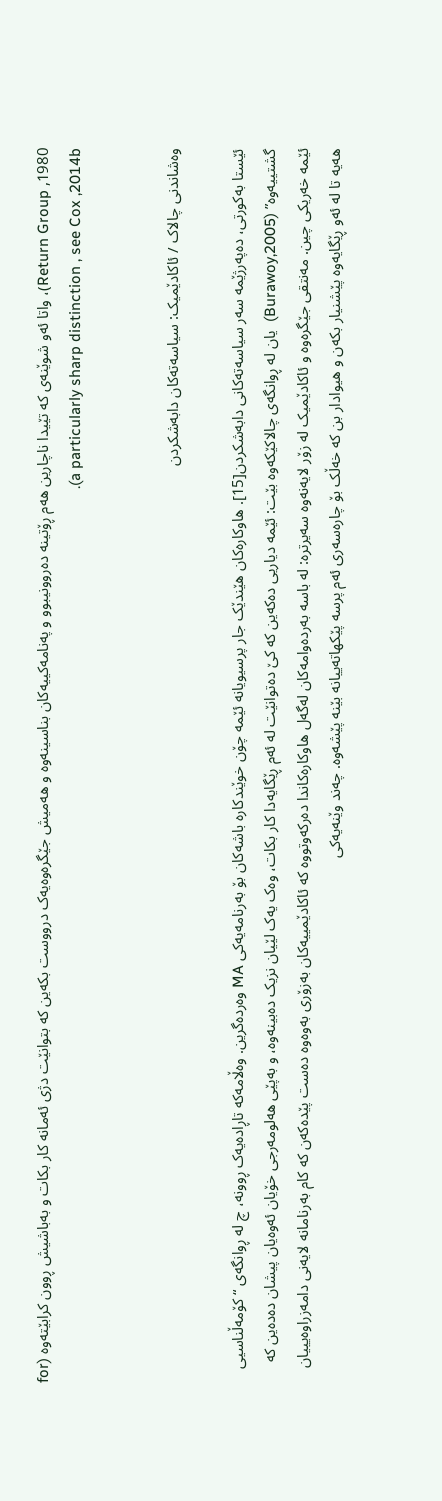Return Group ,1980)، واتا ئەو شوێنەی کە تێیدا ناچارین هەم ڕۆتینە دەروونیبوو و پەنامەکییەکان بناسینەوە و هەمیش جێگرەوەیەک درووست بکەین کە بتوانێت دژی ئەمانە کار بکات و بەباشیش ڕوون کرابێتەوە (for a particularly sharp distinction , see Cox ,2014b).


وەشاندنی چالاک / ئاکادێمیک: سیاسەتەکان دابەشکردن

ئێستا بەکورتی، دەپەرژێمە سەر سیاسەتەکانی دابەشکردن[15]. هاوکارەکان هێندێک جار پرسیویانە ئێمە چۆن خوێندکارە باشەکان بۆ بەرنامەیەکی MA وەردەگرین. وەڵامەکە تاڕادەیەک ڕوونە، چ لە ڕوانگەی “کۆمەڵناسیی گشتییەوە” (Burawoy,2005)  یان لە ڕوانگەی چالاکێکەوە بێت: ئێمە دیاریی دەکەین کە کێ دەتوانێت لە ئەم ڕێگایەدا کار بکات، وەک یەک لێیان نزیک دەبینەوە، و بەپێی هەلومەرجی خۆیان ئەوەیان پیشان دەدەین کە ئێمە خەریکی چین. مەنتقی جێگرەوە و ئاکادێمیک لە زۆر لایەنەوە سەیرترە: لە باسە بەردەوامەکان لەگەل هاوکارەکاندا دەرکەوتووە کە ئاکادێمییەکان بەزۆری بەوەوە دەست پێدەکەن کە کام بەرنامانە لایەنی دامەزراوەیییان هەیە تا لە ئەو ڕێگایەوە پێشنیار بکەن و هیوادار بن کە خەڵک بۆ چارەسەری ئەم پرسە پێکهاتەییانە بێنە پێشەوە. چەند وێنەیەکی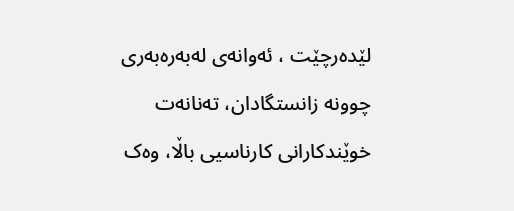لێدەرچێت ، ئەوانەی لەبەرەبەری چوونە زانستگادان، تەنانەت خوێندکارانی کارناسیی باڵا، وەک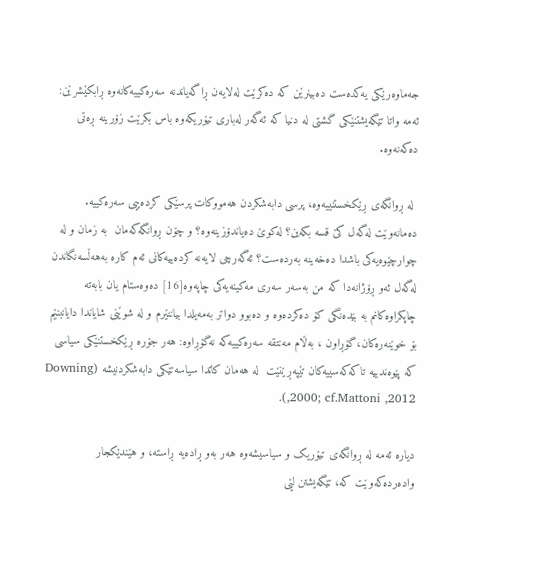جەماوەرێکی یەکدەست دەبینرێن کە دەکرێت لەلایەن ڕاگەیاندنە سەرەکییەکانەوە ڕابکێشرێن: ئەمە واتا تێگەیشتنێکی گشتی لە دنیا کە ئەگەر لەباری تیۆریکەوە باس بکرێت زۆرینە ڕەتی دەکەنەوە.

 لە ڕوانگەی ڕێکخستنییەوە، پرسی دابەشکردن هەمووکات پرسێکی کردەییی سەرەکییە. دەمانەوێت لەگەل کێ قسە بکەین؟ لەکوێ دەیاندۆزینەوە؟ و چۆن ڕوانگەکەمان  بە زمان و لە چوارچێوەیەکی باشدا دەخەینە بەردەست؟ ئەگەرچی لایەنە کردەییەکانی ئەم کارە بەهەڵسەنگاندن لەگەل ئەو ڕۆژانەدا کە من بەسەر سەری مەکینەیەکی چاپەوە[16] دەوەستام یان بابەتە چاپکراوەکانم بە بێدەنگی کۆ دەکردەوە و دەبوو دواتر بەمەیلدا بیاننێرم و لە شوێنی شایاندا دایانبنێم بۆ خوێنەرەکان،گۆڕاون ، بەڵام مەنتقە سەرەکییەکە نەگۆڕاوە: هەر جۆرە ڕێکخستنێکی سیاسی کە پێوەندییە تاکەکەسییەکان تێپەڕێنێت  لە هەمان کاتدا سیاسەتێکی دابەشکردنیشە (Downing ,2000; cf.Mattoni ,2012).

دیارە ئەمە لە ڕوانگەی تیۆریک و سیاسیشەوە هەر بەو ڕادەیە ڕاستە، و هێندێکجار وادەردەکەوێت کە، تێگەیشتن لێی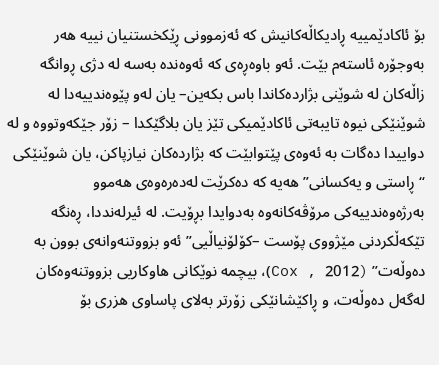بۆ ئاکادێمییە ڕادیکاڵەکانیش کە ئەزموونی ڕێکخستنیان نییە هەر بەوجۆرە ئاستەم بێت. ئەو باوەڕەی کە ئەوەندە بەسە لە دژی ڕوانگە زاڵەکان لە شوێنی بژاردەکاندا باس بکەین– یان لەو پێوەندییەدا لە شوێنێکی نیوە تایبەتی ئاکادێمیکی تێز یان بلاگێکدا – زۆر جێکەوتووە و لە دواییدا دەگات بە ئەوەی پێتوابێت کە بژاردەکان نیازپاکن، یان شوێنێکی “ڕاستی و یەکسانی” هەیە کە دەکرێت لەدەرەوەی هەموو بەرژەوەندییەکی مرۆڤەکانەوە بەدوایدا بڕۆیت. لە ئیرلەنددا، ڕەنگە تێکەڵکردنی مێژووی پۆست –کۆلۆنیاڵیی” ئەو بزووتنەوانەی بوون بە دەوڵەت” (Cox , 2012)، بیچمە نوێکانی هاوکاریی بزووتنەوەکان لەگەل دەوڵەت، و ڕاکێشانێکی زۆرتر بەلای پاساوی هزری بۆ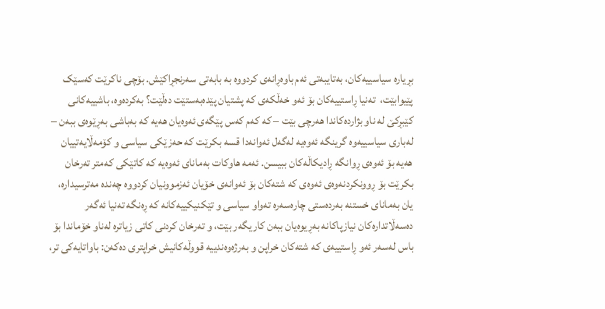بڕیارە سیاسییەکان، بەتایبەتی ئەم باوەڕانەی کردووە بە بابەتی سەرنجڕاکێش. بۆچی ناکرێت کەسێک پێیوابێت،  تەنیا ڕاستییەکان بۆ ئەو خەڵکەی کە پشتیان پێدەبەستێت دەڵێت؟ بەکردەوە، باشییەکانی کێبڕکێ لە ناو بژاردەکاندا هەرچی بێت – کە کەم کەس پێگەی ئەوەیان هەیە کە بەباشی بەڕێوەی ببەن – لەباری سیاسییەوە گرینگە ئەوەیە لەگەل ئەوانەدا قسە بکرێت کە حەزێکی سیاسی و کۆمەڵایەتییان هەیە بۆ ئەوەی ڕوانگە ڕادیکاڵەکان ببیسن. ئەمە هاوکات بەمانای ئەوەیە کە کاتێکی کەمتر تەرخان بکرێت بۆ ڕوونکردنەوەی ئەوەی کە شتەکان بۆ ئەوانەی خۆیان ئەزموونیان کردووە چەندە مەترسیدارە، یان بەمانای خستنە بەردەستی چارەسەرە تەواو سیاسی و تێکنیکییەکانە کە ڕەنگە تەنیا ئەگەر دەسەڵاتدارەکان نیازپاکانە بەڕیوەیان ببەن کاریگەر بێت، و تەرخان کردنی کاتی زیاترە لەناو خۆماندا بۆ باس لەسەر ئەو ڕاستییەی کە شتەکان خراپن و بەرژەوەندییە قووڵەکانیش خراپتری دەکەن: باواتایەکی تر،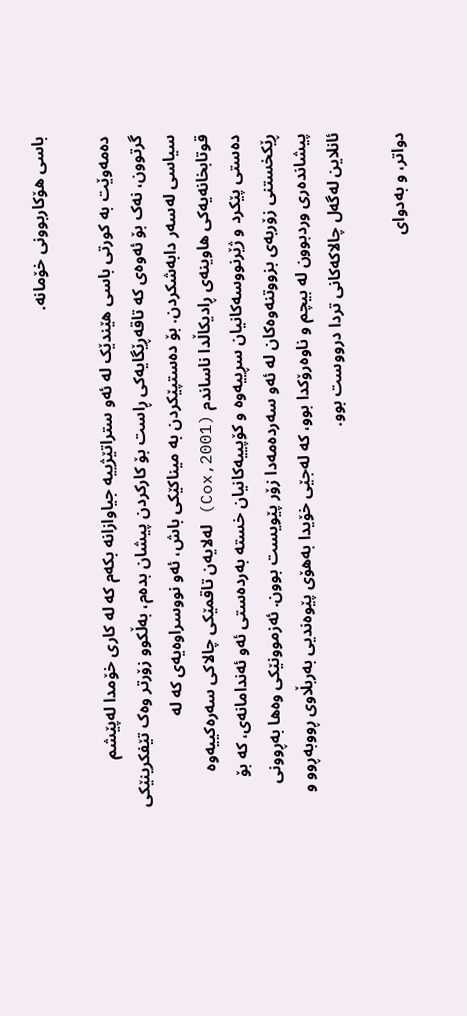باسی هۆکاربوونی خۆمانە.

دەمەوێت بە کورتی باسی هێندێک لە ئەو ستراتێژییە جیاوازانە بکەم کە لە کاری خۆمدا لەپێشم گرتوون، نەک بۆ ئەوەی کە تاقەڕێگایەکی ڕاست بۆ کارکردن پیشان بدەم، بەڵکوو زۆرتر وەک تێفکرینێکی سیاسی لەسەر دابەشکردن. بۆ دەستپێکردن بە میناکێکی باش، ئەو نووسراوەیەی کە لە قوتابخانەیەکی هاوینەی ڕادیکاڵدا ناساندم (Cox,2001) لەلایەن تاقمێکی چالاکی سەرەکییەوە دەستی پێکرد و ژێرنووسەکانیان سڕییەوە و کۆپییەکانیان خستە بەردەستی ئەو ئەندامانەی، کە بۆ ڕێکخستنی زۆربەی بزووتنەوەکان لە ئەو سەردەمەدا زۆر پێویست بوون. ئەزموونێکی وەها بەڕوونی پیشاندەری وردبوون لە بیچم و ناوەرۆکدا بوو، کە لەجێی خۆیدا بەهۆی پێوەندیی بەربڵاوی ڕووبەڕوو و ئانلاین لەگەل چالاکەکانی تردا درووست بوو.

دواتر، و بەدوای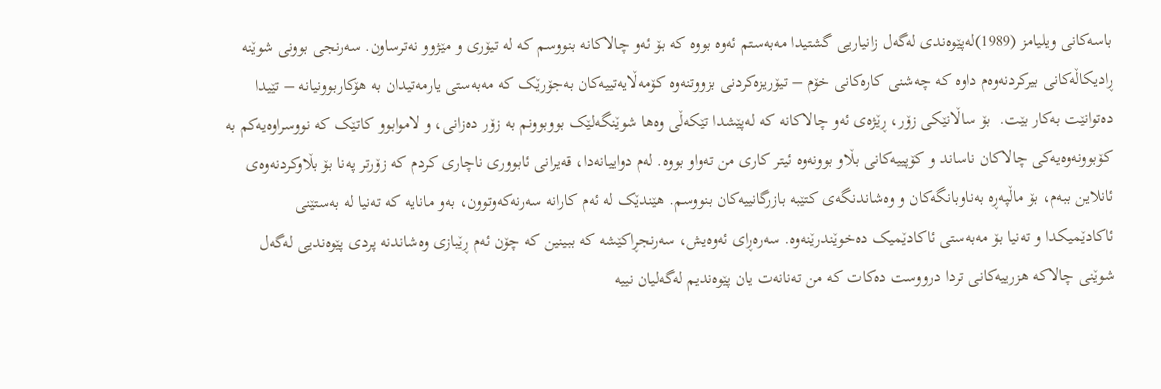باسەکانی ویلیامز (1989)لەپێوەندی لەگەل زانیاریی گشتیدا مەبەستم ئەوە بووە کە بۆ ئەو چالاکانە بنووسم کە لە تیۆری و مێژوو نەترساون. سەرنجی بوونی شوێنە ڕادیکاڵەکانی بیرکردنەوەم داوە کە چەشنی کارەکانی خۆم – تیۆریزەکردنی بزووتنەوە کۆمەڵایەتییەکان بەجۆرێک کە مەبەستی یارمەتیدان بە هۆکاربوونیانە – تێیدا دەتوانێت بەکار بێت.  بۆ ساڵانێکی زۆر، ڕێژەی ئەو چالاکانە کە لەپێشدا تێکەڵی وەها شوێنگەلێک بووبوونم بە زۆر دەزانی، و لاموابوو کاتێک کە نووسراوەیەکم بە کۆبوونەوەیەکی چالاکان ناساند و کۆپییەکانی بڵاو بوونەوە ئیتر کاری من تەواو بووە. لەم دواییانەدا، قەیرانی ئابووری ناچاری کردم کە زۆرتر پەنا بۆ بڵاوکردنەوەی ئانلاین ببەم، بۆ ماڵپەڕە بەناوبانگەکان و وەشاندنگەی کتێبە بازرگانییەکان بنووسم. هێندێک لە ئەم کارانە سەرنەکەوتوون، بەو مانایە کە تەنیا لە بەستێنی ئاکادێمیکدا و تەنیا بۆ مەبەستی ئاکادێمیک دەخوێندرێنەوە. سەرەڕای ئەوەیش، سەرنجڕاکێشە کە ببینین کە چۆن ئەم ڕێبازی وەشاندنە پردی پێوەندیی لەگەل شوێنی چالاکە هزرییەکانی تردا درووست دەکات کە من تەنانەت یان پێوەندیم لەگەلیان نییە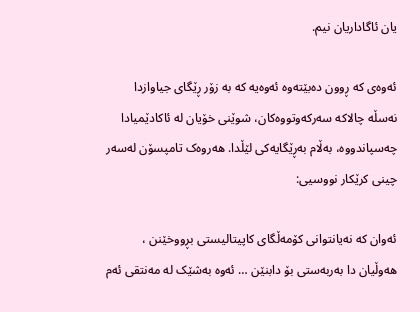یان ئاگاداریان نیم.

ئەوەی کە ڕوون دەبێتەوە ئەوەیە کە بە زۆر ڕێگای جیاوازدا نەسڵە چالاکە سەرکەوتووەکان، شوێنی خۆیان لە ئاکادێمیادا چەسپاندووە، بەڵام بەڕێگایەکی لێڵدا. هەروەک تامپسۆن لەسەر چینی کرێکار نووسیی:

ئەوان کە نەیانتوانی کۆمەڵگای کاپیتالیستی بڕووخێنن ، هەوڵیان دا بەربەستی بۆ دابنێن … ئەوە بەشێک لە مەنتقی ئەم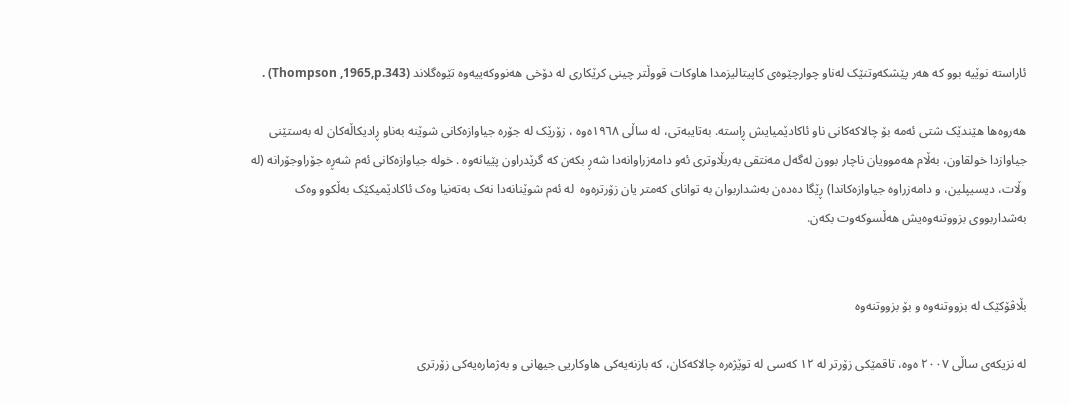ئاراستە نوێیە بوو کە هەر پێشکەوتنێک لەناو چوارچێوەی کاپیتالیزمدا هاوکات قووڵتر چینی کرێکاری لە دۆخی هەنووکەییەوە تێوەگلاند (Thompson ,1965,p.343) .

هەروەها ‌هێندێک شتی ئەمە بۆ چالاکەکانی ناو ئاکادێمیایش ڕاستە. بەتایبەتی، لە ساڵی ١٩٦٨ەوە ، زۆرێک لە جۆرە جیاوازەکانی شوێنە بەناو ڕادیکاڵەکان لە بەستێنی جیاوازدا خولقاون، بەڵام هەموویان ناچار بوون لەگەل مەنتقی بەربڵاوتری ئەو دامەزراوانەدا شەڕ بکەن کە گرێدراون پێیانەوە . خولە جیاوازەکانی ئەم شەڕە جۆراوجۆرانە (لە وڵات، دیسیپلین، و دامەزراوە جیاوازەکاندا) ڕێگا دەدەن بەشداربوان بە توانای کەمتر یان زۆرترەوە  لە ئەم شوێنانەدا نەک بەتەنیا وەک ئاکادێمیکێک بەڵکوو وەک بەشداربووی بزووتنەوەیش هەڵسوکەوت بکەن.


بڵاڤۆکێک لە بزووتنەوە و بۆ بزووتنەوە

لە نزیکەی ساڵی ٢٠٠٧ ەوە، تاقمێکی زۆرتر لە ١٢ کەسی لە توێژەرە چالاکەکان، کە بازنەیەکی هاوکاریی جیهانی و بەژمارەیەکی زۆرتری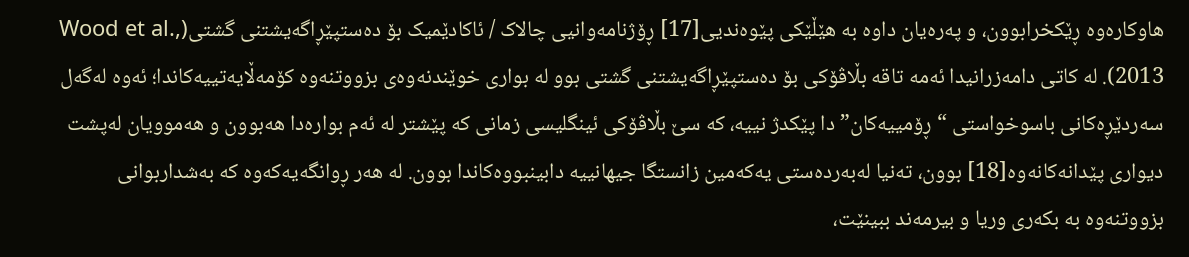هاوکارەوە ڕێکخرابوون، و پەرەیان داوە بە هێڵێکی پێوەندیی[17] ڕۆژنامەوانیی چالاک / ئاکادێمیک بۆ دەستپێڕاگەیشتنی گشتی(Wood et al., 2013). لە کاتی دامەزرانیدا ئەمە تاقە بڵاڤۆکی بۆ دەستپێڕاگەیشتنی گشتی بوو لە بواری خوێندنەوەی بزووتنەوە کۆمەڵایەتییەکاندا؛ ئەوە لەگەل سەردێڕەکانی باسوخواستی “ڕۆمییەکان”دا پێکدژ نییە، کە سێ بڵاڤۆکی ئینگلیسی زمانی کە پێشتر لە ئەم بوارەدا هەبوون و هەموویان لەپشت دیواری پێدانەکانەوە[18] بوون، تەنیا لەبەردەستی یەکەمین زانستگا جیهانییە دابینبووەکاندا بوون. لە هەر ڕوانگەیەکەوە کە بەشداربوانی بزووتنەوە بە بکەری وریا و بیرمەند ببینێت،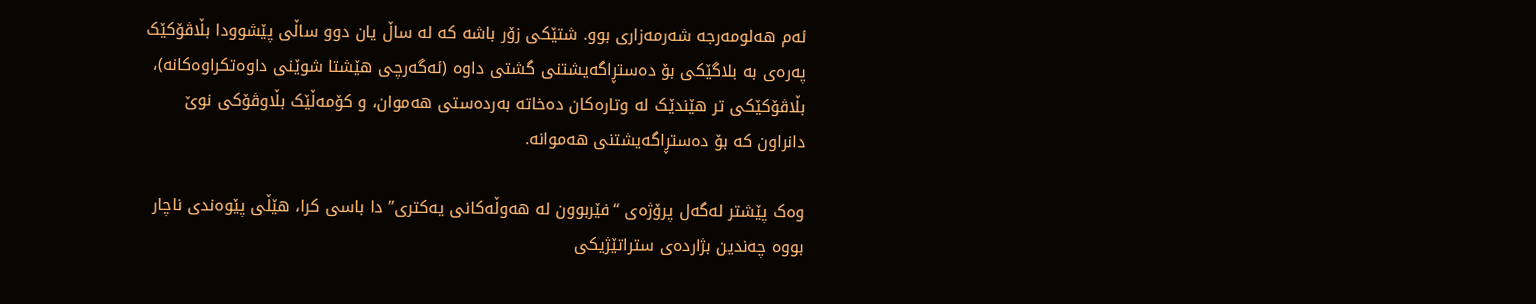ئەم هەلومەرجە شەرمەزاری بوو. شتێکی زۆر باشە کە لە ساڵ یان دوو ساڵی پێشوودا بڵاڤۆکێک پەرەی بە بلاگێکی بۆ دەستڕاگەیشتنی گشتی داوە (ئەگەرچی هێشتا شوێنی داوەتکراوەکانە)، بڵاڤۆکێکی تر هێندێک لە وتارەکان دەخاتە بەردەستی هەموان، و کۆمەڵێک بڵاوڤۆکی نوێ دانراون کە بۆ دەستڕاگەیشتنی هەموانە.

وەک پێشتر لەگەل پرۆژەی “فێربوون لە هەوڵەکانی یەکتری” دا باسی کرا، هێڵی پێوەندی ناچار بووە چەندین بژاردەی ستراتێژیکی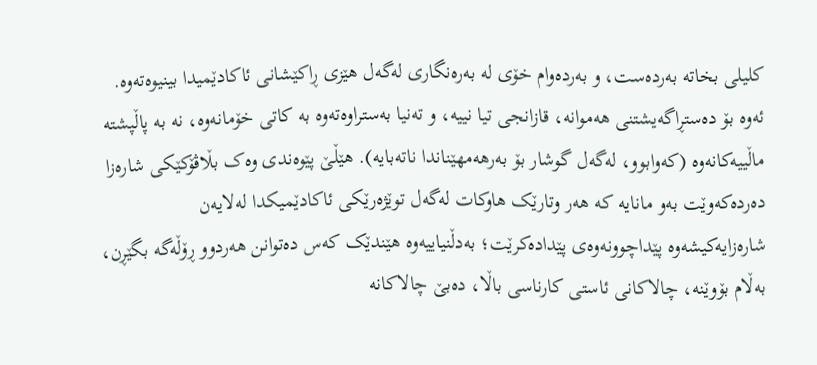کلیلی بخاتە بەردەست، و بەردەوام خۆی لە بەرەنگاری لەگەل هێزی ڕاکێشانی ئاکادێمیدا بینیوەتەوە. ئەوە بۆ دەستڕاگەیشتنی هەموانە، قازانجی تیا نییە، و تەنیا بەستراوەتەوە بە کاتی خۆمانەوە، نە بە پاڵپشتە ماڵییەکانەوە (کەوابوو، لەگەل گوشار بۆ بەرهەمهێناندا ناتەبایە). هێڵێ پێوەندی وەک بڵاڤۆکێکی شارەزا دەردەکەوێت بەو مانایە کە هەر وتارێک هاوکات لەگەل توێژەرێکی ئاکادێمیکدا لەلایەن شارەزایەکیشەوە پێداچوونەوەی پێدادەکرێت؛ بەدڵنیاییەوە هێندێک کەس دەتوانن هەردوو ڕۆڵەگە بگێڕن، بەڵام بۆوێنە، چالاکانی ئاستی کارناسی باڵا، دەبێ چالاکانە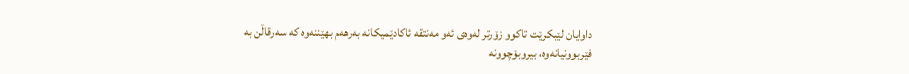داوایان لێبکرێت تاکوو زۆرتر لەوەی ئەو مەنتقە ئاکادێمیکانە بەرهەم بهێننەوە کە سەرقاڵن بە فێربوونیانەوە، بیروبۆچوونە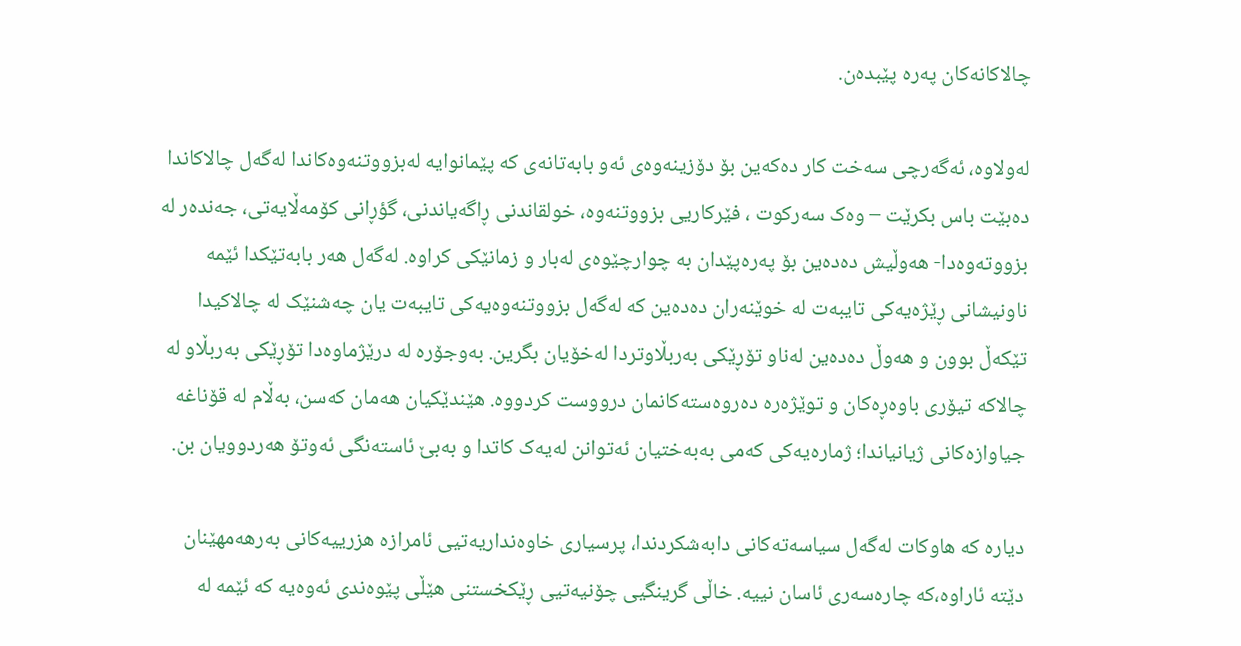چالاکانەکان پەرە پێبدەن.

لەولاوە، ئەگەرچی سەخت کار دەکەین بۆ دۆزینەوەی ئەو بابەتانەی کە پێمانوایە لەبزووتنەوەکاندا لەگەل چالاکاندا دەبێت باس بکرێت – وەک سەرکوت ، فێرکاریی بزووتنەوە، خولقاندنی ڕاگەیاندنی، گؤڕانی کۆمەڵایەتی، جەندەر لە بزووتەوەدا- هەوڵیش دەدەین بۆ پەرەپێدان بە چوارچێوەی لەبار و زمانێکی کراوە. لەگەل هەر بابەتێکدا ئێمە ناونیشانی ڕێژەیەکی تایبەت لە خوێنەران دەدەین کە لەگەل بزووتنەوەیەکی تایبەت یان چەشنێک لە چالاکیدا تێکەڵ بوون و هەوڵ دەدەین لەناو تۆڕێکی بەربڵاوتردا لەخۆیان بگرین. بەوجۆرە لە درێژماوەدا تۆڕێکی بەربڵاو لە چالاکە تیۆری باوەڕەکان و توێژەرە دەروەستەکانمان درووست کردووە. هێندێکیان هەمان کەسن، بەڵام لە قۆناغە جیاوازەکانی ژیانیاندا؛ ژمارەیەکی کەمی بەبەختیان ئەتوانن لەیەک کاتدا و بەبێ ئاستەنگی ئەوتۆ هەردوویان بن.

دیارە کە هاوکات لەگەل سیاسەتەکانی دابەشکردندا، پرسیاری خاوەنداریەتیی ئامرازە هزرییەکانی بەرهەمهێنان دێتە ئاراوە،کە چارەسەری ئاسان نییە. خاڵی گرینگیی چۆنیەتیی ڕێکخستنی هێڵی پێوەندی ئەوەیە کە ئێمە لە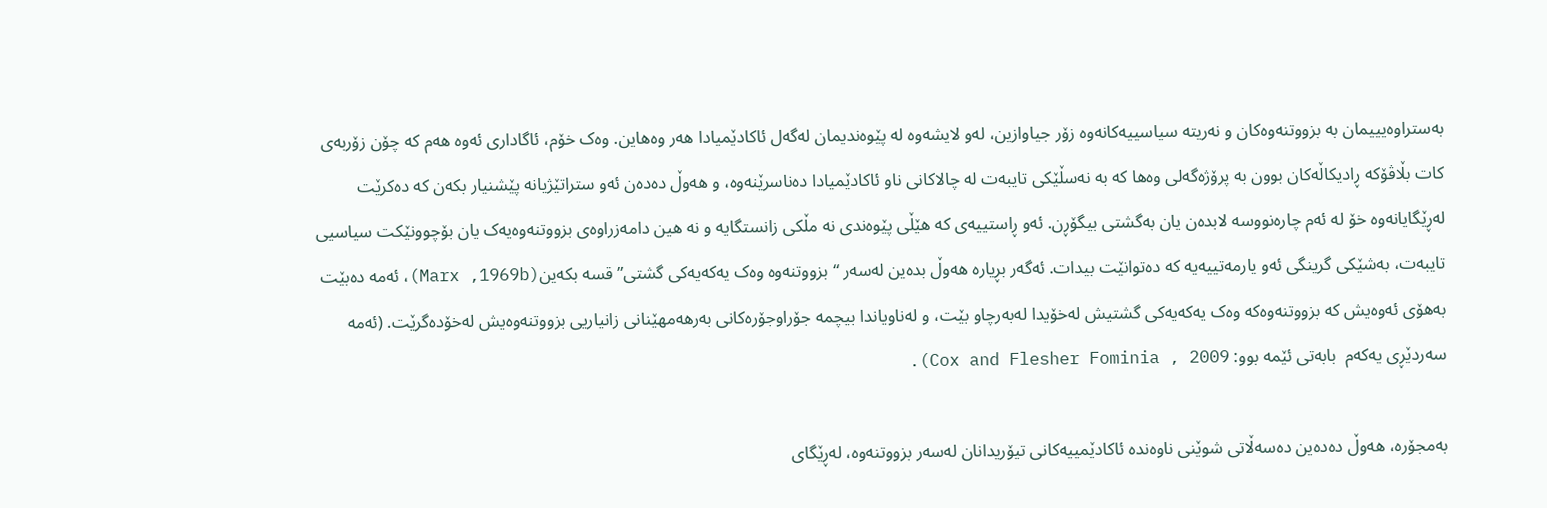بەستراوەیییمان بە بزووتنەوەکان و نەریتە سیاسییەکانەوە زۆر جیاوازین، لەو لایشەوە لە پێوەندیمان لەگەل ئاکادێمیادا هەر وەهاین. وەک خۆم، ئاگاداری ئەوە هەم کە چۆن زۆربەی کات بڵاڤۆکە ڕادیکاڵەکان بوون بە پرۆژەگەلی وەها کە بە نەسڵێکی تایبەت لە چالاکانی ناو ئاکادێمیادا دەناسرێنەوە، و هەوڵ دەدەن ئەو ستراتێژیانە پێشنیار بکەن کە دەکرێت لەڕێگایانەوە خۆ لە ئەم چارەنووسە لابدەن یان بەگشتی بیگۆڕن. ئەو ڕاستییەی کە هێڵی پێوەندی نە مڵکی زانستگایە و نە هین دامەزراوەی بزووتنەوەیەک یان بۆچوونێکت سیاسیی تایبەت، بەشێکی گرینگی ئەو یارمەتییەیە کە دەتوانێت بیدات. ئەگەر بڕیارە هەوڵ بدەین لەسەر “بزووتنەوە وەک یەکەیەکی گشتی” قسە بکەین(Marx ,1969b)، ئەمە دەبێت بەهۆی ئەوەیش کە بزووتنەوەکە وەک یەکەیەکی گشتیش لەخۆیدا لەبەرچاو بێت، و لەناویاندا بیچمە جۆراوجۆرەکانی بەرهەمهێنانی زانیاریی بزووتنەوەیش لەخۆدەگرێت. (ئەمە سەردێڕی یەکەم  بابەتی ئێمە بوو: Cox and Flesher Fominia , 2009).

بەمجۆرە، هەوڵ دەدەین دەسەڵاتی شوێنی ناوەندە ئاکادێمییەکانی تیۆریدانان لەسەر بزووتنەوە، لەڕێگای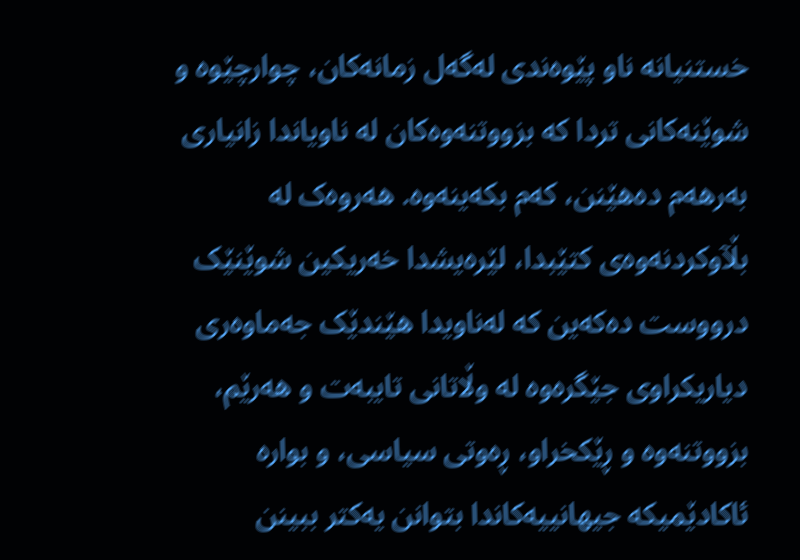خستنیانە ناو پێوەندی لەگەل زمانەکان، چوارچێوە و شوێنەکانی تردا کە بزووتنەوەکان لە ناویاندا زانیاری بەرهەم دەهێنن، کەم بکەینەوە. هەروەک لە بڵآوکردنەوەی کتێبدا، لێرەیشدا خەریکین شوێنێک درووست دەکەین کە لەناویدا هێندێک جەماوەری دیاریکراوی جێگرەوە لە وڵاتانی تایبەت و هەرێم، بزووتنەوە و ڕێکخراو، ڕەوتی سیاسی، و بوارە ئاکادێمیکە جیهانییەکاندا بتوانن یەکتر ببینن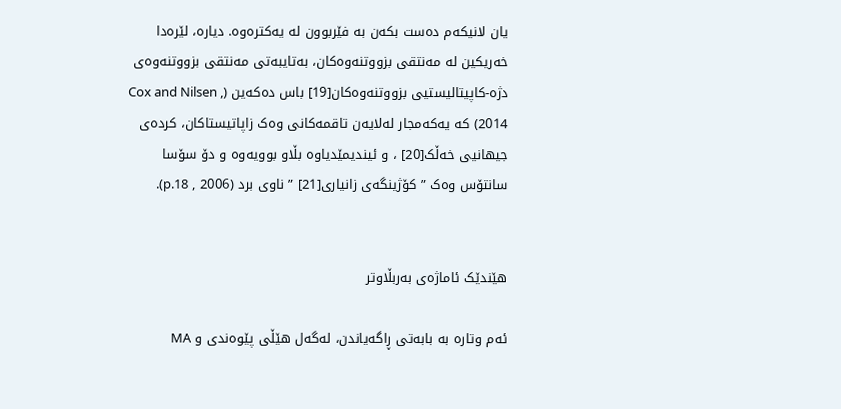یان لانیکەم دەست بکەن بە فێربوون لە یەکترەوە. دیارە، لێرەدا خەریکین لە مەنتقی بزووتنەوەکان، بەتایبەتی مەنتقی بزووتنەوەی دژە-کاپیتالیستیی بزووتنەوەکان[19] باس دەکەین (Cox and Nilsen , 2014) کە یەکەمجار لەلایەن تاقمەکانی وەک زاپاتیستاکان، کردەی جیهانیی خەڵک[20] ، و ئیندیمێدیاوە بڵاو بوویەوە و دۆ سۆسا سانتۆس وەک ” کۆژینگەی زانیاری[21] ” ناوی برد (2006 , p.18).


هێندێک ئاماژەی بەربڵاوتر

ئەم وتارە بە بابەتی ڕاگەیاندن، لەگەل هێڵی پێوەندی و MA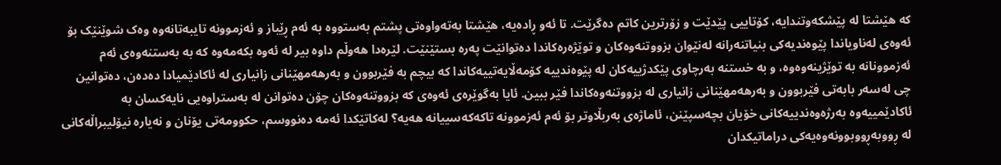کە هێشتا لە پێشکەوتندایە، کۆتاییی پێدێت و زۆرترین کاتم دەگرێت. تا ئەو ڕادەیە، هێشتا بەتەواوەتی پشتم بەستووە بە ئەم ڕێباز و ئەزموونە تایبەتانەوە وەک شوێنێک بۆ ئەوەی لەناویاندا پێوەندیەکی بنیاتنەرانە لەنێوان بزووتنەوەکان و توێژەرەکاندا دەتوانێت پەرە بستێنێت. لێرەدا هەوڵم داوە بیر لە ئەوە بکەمەوە کە بە بەستنەوەی ئەم ئەزموونانە بە توێژینەوەوە، و بە خستنە بەرچاوی پێکدژییەکان لە پێوەندییە کۆمەڵایەتییەکاندا کە بیچم بە فێربوون و بەرهەمهێنانی زانیاری لە ئاکادێمیادا دەدەن، دەتوانین چی لەسەر بابەتی فێربوون و بەرهەمهێنانی زانیاری لە بزووتنەوەکاندا فێر ببین. ئایا بەگوێرەی ئەوەی کە بزووتنەوەکان چۆن دەتوانن لە بەستراوەیی نایەکسان بە ئاکادێمییەوە بەرژەوەندییەکانی خۆیان بچەسپێنن، ئاماژەی بەربڵاوتر بۆ ئەم ئەزموونە تاکەکەسییانە هەیە؟ لەکاتێکدا ئەمە دەنووسم، حکوومەتی یۆنان و نەیارە نیۆلیبراڵەکانی لە ڕووبەڕووبوونەوەیەکی دراماتیکدان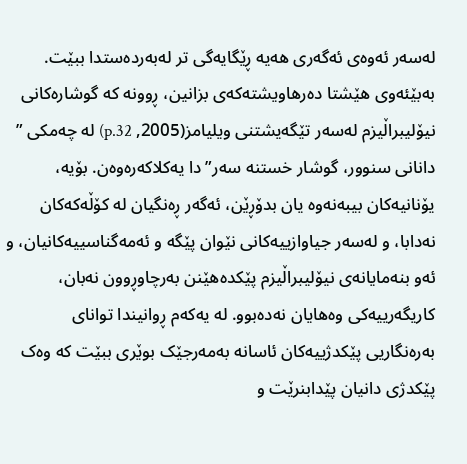لەسەر ئەوەی ئەگەری هەیە ڕێگایەگی تر لەبەردەستدا ببێت. بەبێئەوی هێشتا دەرهاویشتەکەی بزانین، ڕوونە کە گوشارەکانی نیۆلیبراڵیزم لەسەر تێگەیشتنی ویلیامز(2005, p.32) لە چەمکی ” دانانی سنوور، گوشار خستنە سەر”دا یەکلاکەرەوەن. بۆیە، یۆنانیەکان بیبەنەوە یان بدۆڕێن، ئەگەر ڕەنگیان لە کۆڵەکەکان نەدابا، و لەسەر جیاوازییەکانی نێوان پێگە و ئەمەگناسییەکانیان، و ئەو بنەمایانەی نیۆلیبراڵیزم پێکدەهێنن بەرچاوڕوون نەبان، کاریگەرییەکی وەهایان نەدەبوو. لە یەکەم ڕوانیندا توانای بەرەنگاریی پێکدژییەکان ئاسانە بەمەرجێک بوێری ببێت کە وەک پێکدژی دانیان پێدابنرێت و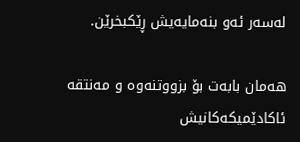لەسەر ئەو بنەمایەیش ڕێکبخرێن.

هەمان بابەت بۆ بزووتنەوە و مەنتقە ئاکادێمیکەکانیش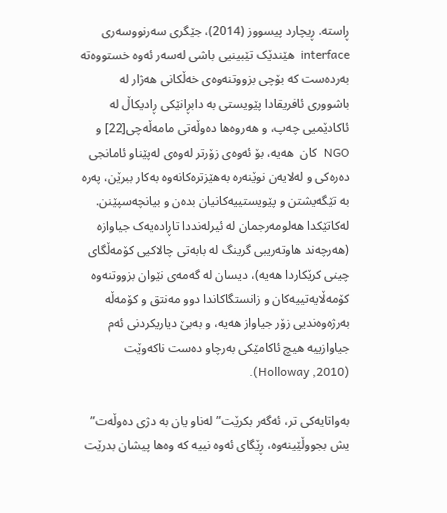ڕاستە. ڕیچارد پیسووز (2014)، جێگری سەرنووسەری interface  هێندێک تێبینیی باشی لەسەر ئەوە خستووەتە بەردەست کە بۆچی بزووتنەوەی خەڵکانی هەژار لە باشووری ئافریقادا پێویستی بە دابڕانێکی ڕادیکاڵ لە ئاکادێمیی چەپ، و هەروەها دەوڵەتی مامەڵەچی[22] و NGO  کان  هەیە، بۆ ئەوەی زۆرتر لەوەی لەپێناو ئامانجی دەرەکی و لەلایەن نوێنەرە بەهێزترەکانەوە بەکار ببرێن، پەرە بە تێگەیشتن و پێویستییەکانیان بدەن و بیانچەسپێنن. لەکاتێکدا هەلومەرجمان لە ئیرلەنددا تاڕادەیەک جیاوازە (هەرچەند هاوتەریبی گرینگ لە بابەتی چالاکیی کۆمەڵگای چینی کرێکاردا هەیە)، دیسان لە گەمەی نێوان بزووتنەوە کۆمەڵایەتییەکان و زانستگاکاندا دوو مەنتق و کۆمەڵە بەرژەوەندیی زۆر جیاواز هەیە، و بەبێ دیاریکردنی ئەم جیاوازییە هیچ ئاکامێکی بەرچاو دەست ناکەوێت (Holloway ,2010).

بەواتایەکی تر، ئەگەر بکرێت”لەناو یان بە دژی دەوڵەت” یش بجووڵێینەوە، ڕێگای ئەوە نییە کە وەها پیشان بدرێت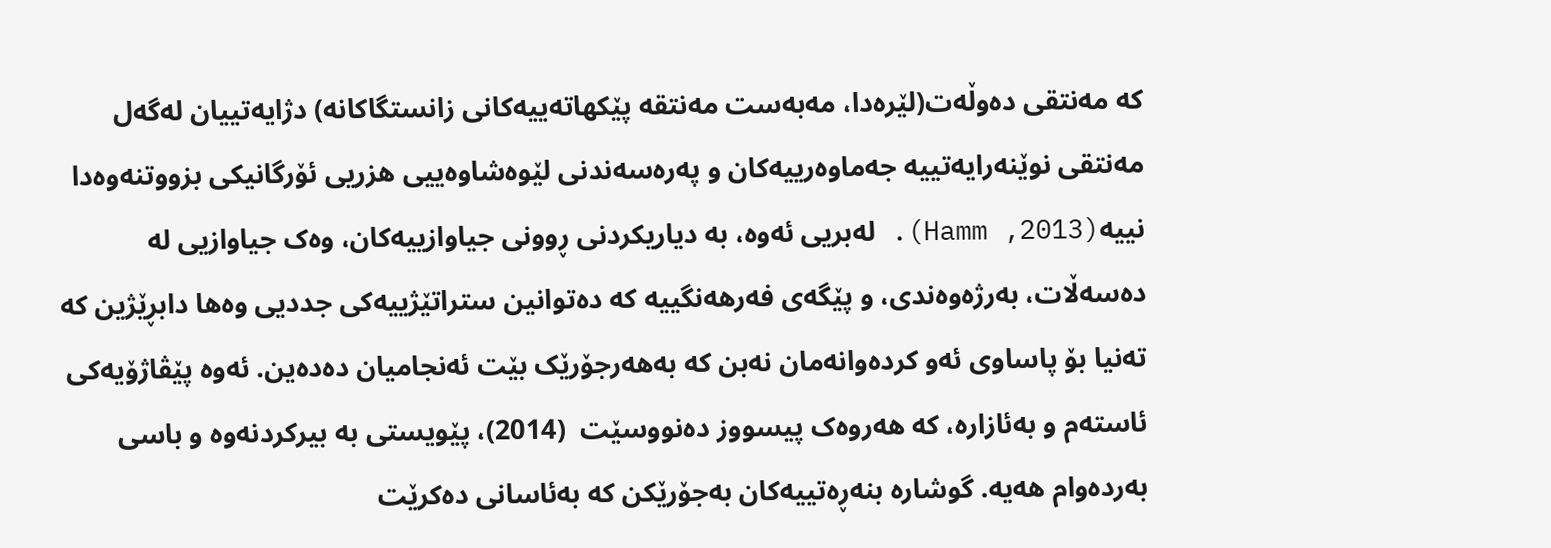کە مەنتقی دەوڵەت(لێرەدا، مەبەست مەنتقە پێکهاتەییەکانی زانستگاکانە) دژایەتییان لەگەل مەنتقی نوێنەرایەتییە جەماوەرییەکان و پەرەسەندنی لێوەشاوەییی هزریی ئۆرگانیکی بزووتنەوەدا نییە(Hamm ,2013). لەبریی ئەوە، بە دیاریکردنی ڕوونی جیاوازییەکان، وەک جیاوازیی لە دەسەڵات، بەرژەوەندی، و پێگەی فەرهەنگییە کە دەتوانین ستراتێژییەکی جددیی وەها دابڕێژین کە تەنیا بۆ پاساوی ئەو کردەوانەمان نەبن کە بەهەرجۆرێک بێت ئەنجامیان دەدەین. ئەوە پێڤاژۆیەکی ئاستەم و بەئازارە، کە هەروەک پیسووز دەنووسێت  (2014)، پێویستی بە بیرکردنەوە و باسی بەردەوام هەیە. گوشارە بنەڕەتییەکان بەجۆرێکن کە بەئاسانی دەکرێت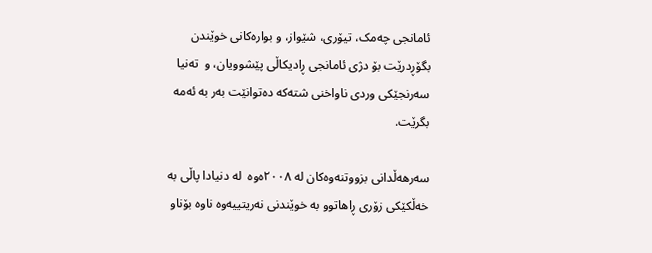ئامانجی چەمک، تیۆری، شێواز، و بوارەکانی خوێندن بگۆڕدرێت بۆ دژی ئامانجی ڕادیکاڵی پێشوویان، و  تەنیا سەرنجێکی وردی ناواخنی شتەکە دەتوانێت بەر بە ئەمە بگرێت.

سەرهەڵدانی بزووتنەوەکان لە ٢٠٠٨ەوە  لە دنیادا پاڵی بە خەڵکێکی زۆری ڕاهاتوو بە خوێندنی نەریتییەوە ناوە بۆناو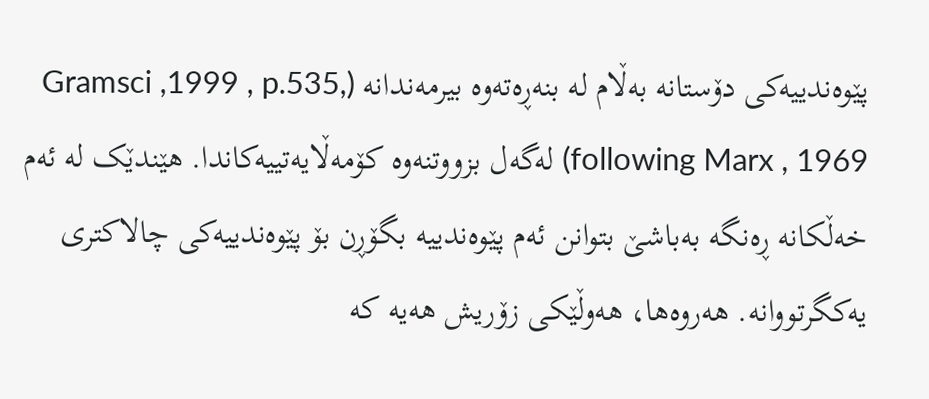پێوەندییەکی دۆستانە بەڵام لە بنەڕەتەوە بیرمەندانە (Gramsci ,1999 , p.535, following Marx , 1969) لەگەل بزووتنەوە کۆمەڵایەتییەکاندا. هێندێک لە ئەم خەڵکانە ڕەنگە بەباشێ بتوانن ئەم پێوەندییە بگۆڕن بۆ پێوەندییەکی چالاکتری یەکگرتووانە. هەروەها، هەوڵێکی زۆریش هەیە کە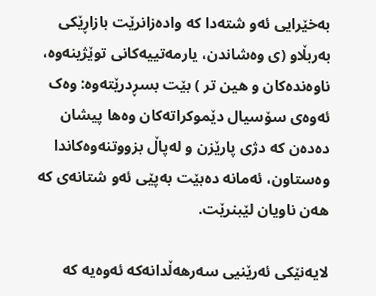بەخێرایی ئەو شتەدا کە وادەزانرێت بازاڕێکی بەربڵاو (ی وەشاندن، یارمەتییەکانی توێژینەوە، ناوەندەکان و هین تر ) بێت بسڕدرێتەوە: وەک ئەوەی سۆسیال دێموکراتەکان وەها پیشان دەدەن کە دژی پارێزن و لەپاڵ بزووتنەوەکاندا وەستاون، ئەمانە دەبێت بەپێی ئەو شتانەی کە هەن ناویان لێبنرێت.

لایەنێکی ئەرێنیی سەرهەڵدانەکە ئەوەیە کە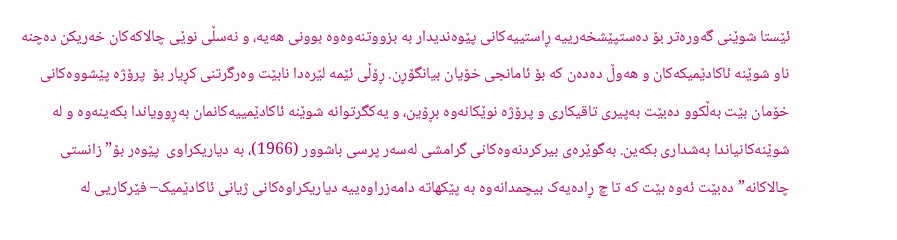ئێستا شوێنی گەورەتر بۆ دەستپێشخەرییە ڕاستییەکانی پێوەندیدار بە بزووتنەوەوە بوونی هەیە، و نەسڵی نوێی چالاکەکان خەریکن دەچنە ناو شوێنە ئاکادێمیکەکان و هەوڵ دەدەن کە بۆ ئامانجی خۆیان بیانگۆڕن. ڕۆڵی ئێمە لێرەدا نابێت وەرگرتنی کڕیار بۆ  پرۆژە پێشووەکانی خۆمان بێت بەڵکوو دەبێت بەپیری تاقیکاری و پرۆژە نوێکانەوە بڕۆین، و یەکگرتوانە شوێنە ئاکادێمییەکانمان بەڕوویاندا بکەینەوە و لە شوێنەکانیاندا بەشداری بکەین. بەگوێرەی بیرکردنەوەکانی گرامشی لەسەر پرسی باشوور (1966)، بە دیاریکراوی  پێوەر بۆ” زانستی چالاکانە” دەبێت ئەوە بێت کە تا چ ڕادەیەک بیچمدانەوە بە پێکهاتە دامەزراوەییە دیاریکراوەکانی ژیانی ئاکادێمیک– فێرکاریی لە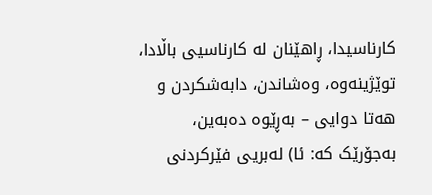کارناسیدا، ڕاهێنان لە کارناسیی باڵادا، توێژینەوە، وەشاندن، دابەشکردن و هەتا دوایی – بەڕێوە دەبەین، بەجۆرێک کە: ئا) لەبریی فێرکردنی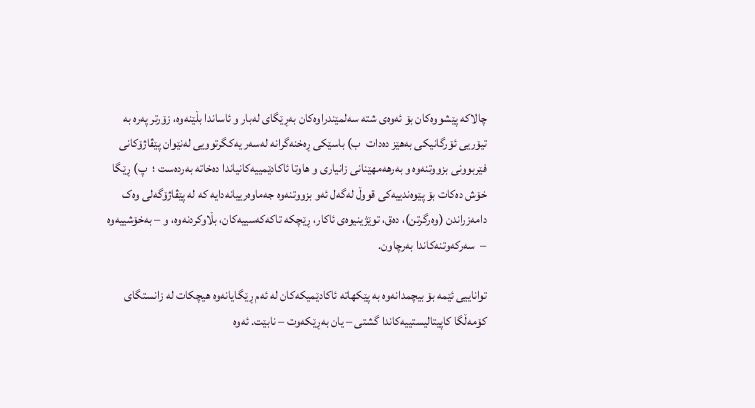چالاکە پێشووەکان بۆ ئەوەی شتە سەلمێندراوەکان بەڕێگای لەبار و ئاساندا بڵێنەوە، زۆرتر پەرە بە تیۆریی ئۆرگانیکی بەهێز دەدات  ب) باسێکی ڕەخنەگرانە لەسەر یەکگرتوویی لەنێوان پێڤاژۆکانی فێربوونی بزووتنەوە و بەرهەمهێنانی زانیاری و هاوتا ئاکادێمییەکانیاندا دەخاتە بەردەست ؛  پ) ڕێگا خۆش دەکات بۆ پێوەندییەکی قووڵ لەگەل ئەو بزووتنەوە جەماوەرییانەدایە کە لە پێڤاژۆگەلی وەک دامەزراندن (وەرگرتن)، دەق، توێژینیوەی ئاکار، ڕێچکە تاکەکەسییەکان، بڵاوکردنەوە، و – بەخۆشییەوە –  سەرکەوتنەکاندا بەرچاون.

تواناییی ئێمە بۆ بیچمدانەوە بە پێکهاتە ئاکادێمیکەکان لە ئەم ڕێگایانەوە هیچکات لە زانستگای کۆمەڵگا کاپیتالیستییەکاندا گشتی – یان بەڕێکەوت – نابێت. ئەوە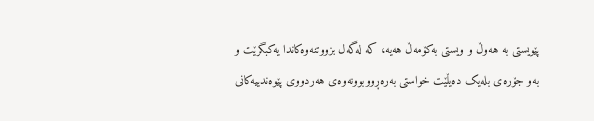پێویستی بە هەوڵ و ویستی بەکۆمەڵ هەیە، کە لەگەل بزووتنەوەکاندا یەکبگرێت و بەو جۆرەی بلەیک دەیڵێت خواستی بەرەڕووبوونەوەی هەردووی پێوەندییەکانی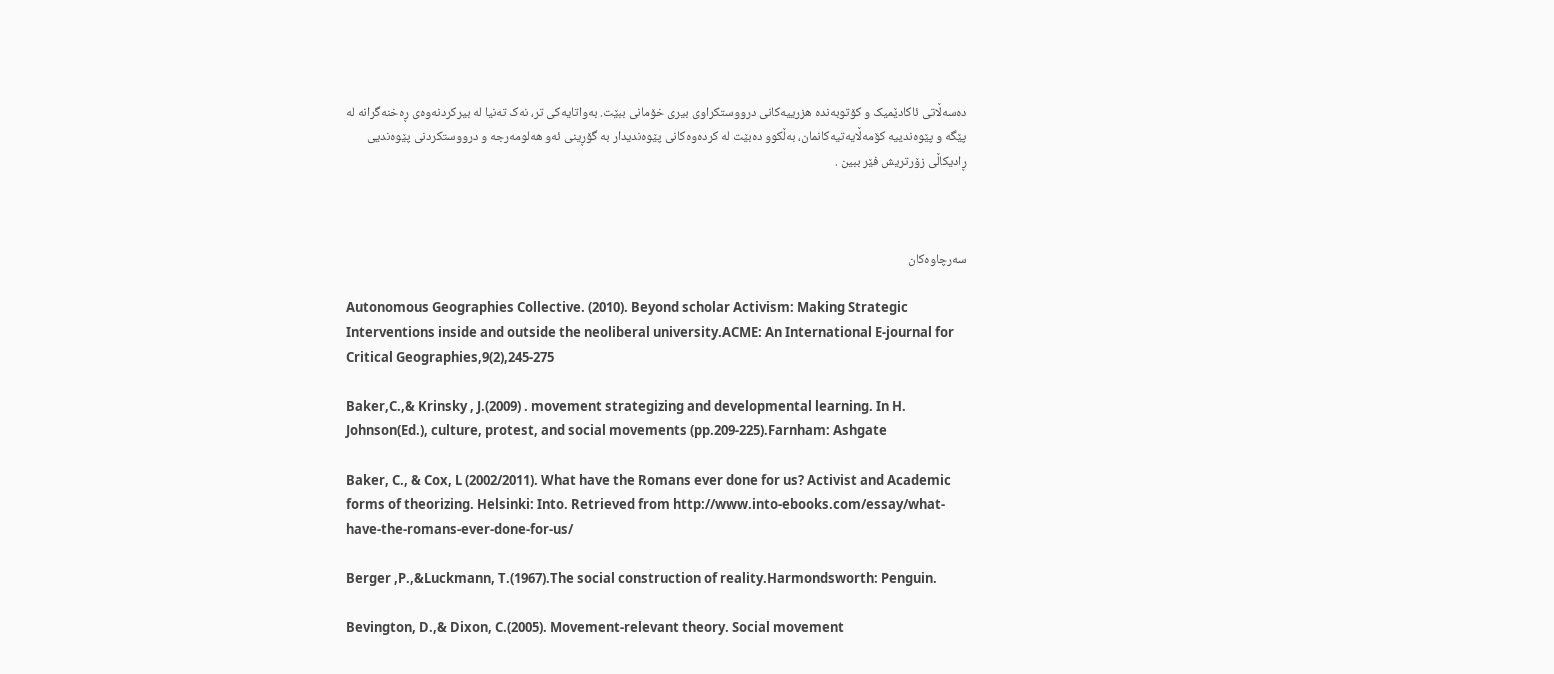دەسەڵاتی ئاکادێمیک و کۆتوبەندە هزرییەکانی درووستکراوی بیری خۆمانی ببێت. بەواتایەکی تر، نەک تەنیا لە بیرکردنەوەی ڕەخنەگرانە لە پێگە و پێوەندییە کۆمەڵایەتیەکانمان، بەڵکوو دەبێت لە کردەوەکانی پێوەندیدار بە گۆڕینی ئەو هەلومەرجە و درووستکردنی پێوەندیی ڕادیکاڵی زۆرتریش فێر ببین .



سەرچاوەکان

Autonomous Geographies Collective. (2010). Beyond scholar Activism: Making Strategic Interventions inside and outside the neoliberal university.ACME: An International E-journal for Critical Geographies,9(2),245-275

Baker,C.,& Krinsky , J.(2009) . movement strategizing and developmental learning. In H. Johnson(Ed.), culture, protest, and social movements (pp.209-225).Farnham: Ashgate

Baker, C., & Cox, L (2002/2011). What have the Romans ever done for us? Activist and Academic forms of theorizing. Helsinki: Into. Retrieved from http://www.into-ebooks.com/essay/what-have-the-romans-ever-done-for-us/

Berger ,P.,&Luckmann, T.(1967).The social construction of reality.Harmondsworth: Penguin.

Bevington, D.,& Dixon, C.(2005). Movement-relevant theory. Social movement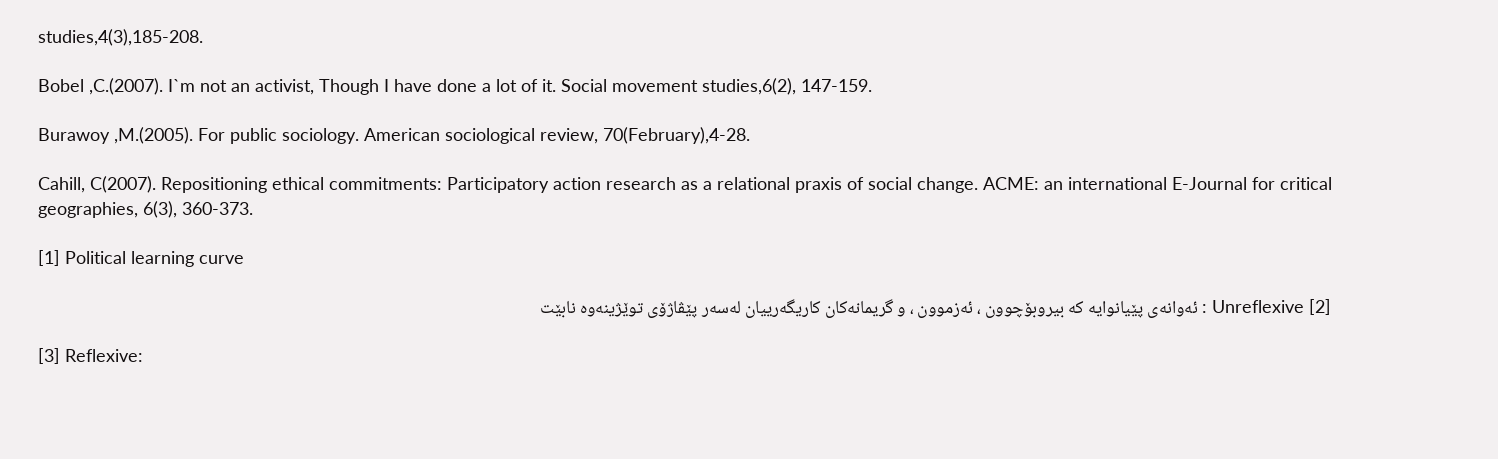studies,4(3),185-208.

Bobel ,C.(2007). I`m not an activist, Though I have done a lot of it. Social movement studies,6(2), 147-159.

Burawoy ,M.(2005). For public sociology. American sociological review, 70(February),4-28.

Cahill, C(2007). Repositioning ethical commitments: Participatory action research as a relational praxis of social change. ACME: an international E-Journal for critical geographies, 6(3), 360-373.

[1] Political learning curve

[2] Unreflexive : ئەوانەی پێیانوایە کە بیروبۆچوون ، ئەزموون ، و گریمانەکان کاریگەرییان لەسەر پێڤاژۆی توێژینەوە نابێت

[3] Reflexive: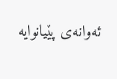ئەوانەی پێیانوایە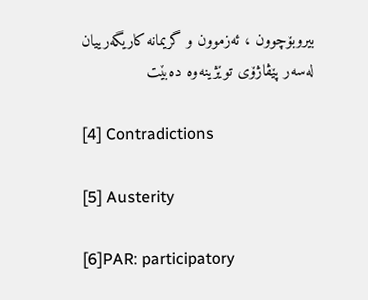بیروبۆچوون ، ئەزموون و گریمانە کاریگەرییان لەسەر پێڤاژۆی توێژینەوە دەبێت

[4] Contradictions

[5] Austerity

[6]PAR: participatory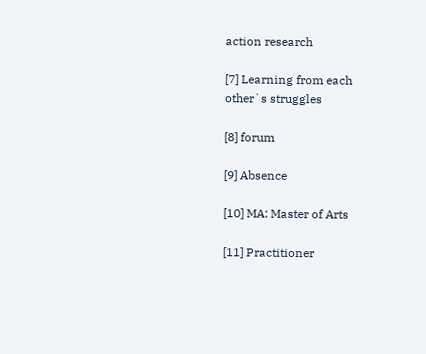action research

[7] Learning from each other`s struggles

[8] forum

[9] Absence

[10] MA: Master of Arts

[11] Practitioner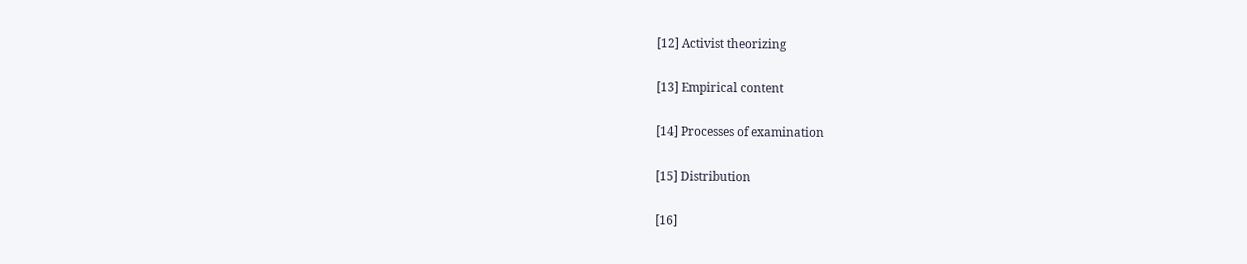[12] Activist theorizing

[13] Empirical content

[14] Processes of examination

[15] Distribution

[16]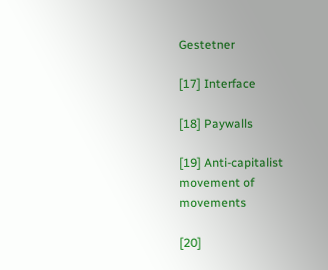Gestetner

[17] Interface

[18] Paywalls

[19] Anti-capitalist movement of movements

[20]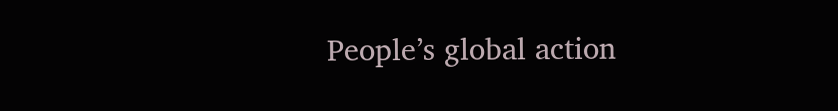People’s global action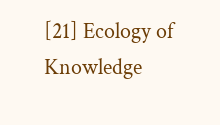[21] Ecology of Knowledge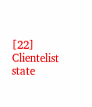[22] Clientelist state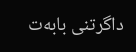داگرتنی بابەت